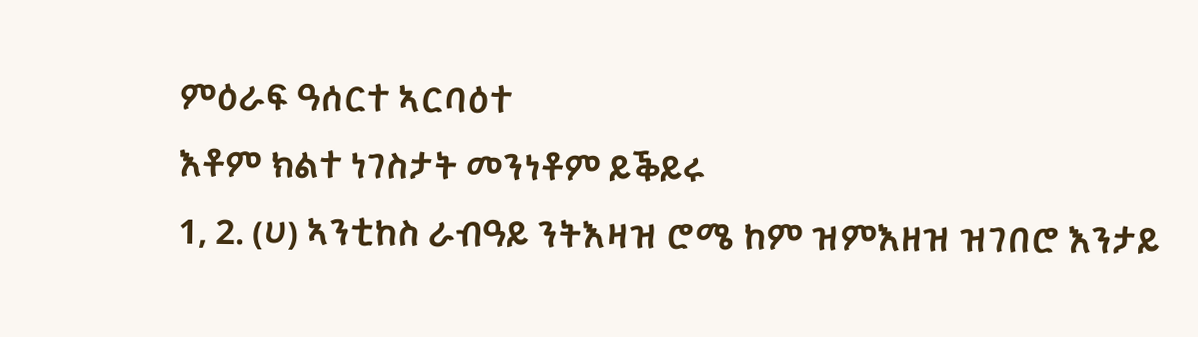ምዕራፍ ዓሰርተ ኣርባዕተ
እቶም ክልተ ነገስታት መንነቶም ይቕይሩ
1, 2. (ሀ) ኣንቲከስ ራብዓይ ንትእዛዝ ሮሜ ከም ዝምእዘዝ ዝገበሮ እንታይ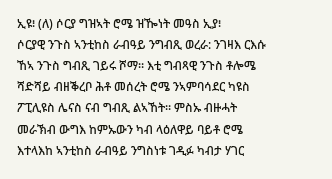ኢዩ፧ (ለ) ሶርያ ግዝኣት ሮሜ ዝዀነት መዓስ ኢያ፧
ሶርያዊ ንጉስ ኣንቲከስ ራብዓይ ንግብጺ ወረራ: ንገዛእ ርእሱ ኸኣ ንጉስ ግብጺ ገይሩ ሾማ። እቲ ግብጻዊ ንጉስ ቶሎሜ ሻድሻይ ብዘቕረቦ ሕቶ መሰረት ሮሜ ንኣምባሳደር ካዩስ ፖፒሊዩስ ሌናስ ናብ ግብጺ ልኣኸት። ምስኡ ብዙሓት መራኽብ ውግእ ከምኡውን ካብ ላዕለዋይ ባይቶ ሮሜ እተላእከ ኣንቲከስ ራብዓይ ንግስነቱ ገዲፉ ካብታ ሃገር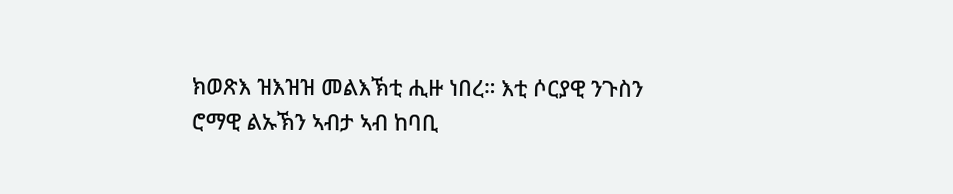ክወጽእ ዝእዝዝ መልእኽቲ ሒዙ ነበረ። እቲ ሶርያዊ ንጉስን ሮማዊ ልኡኽን ኣብታ ኣብ ከባቢ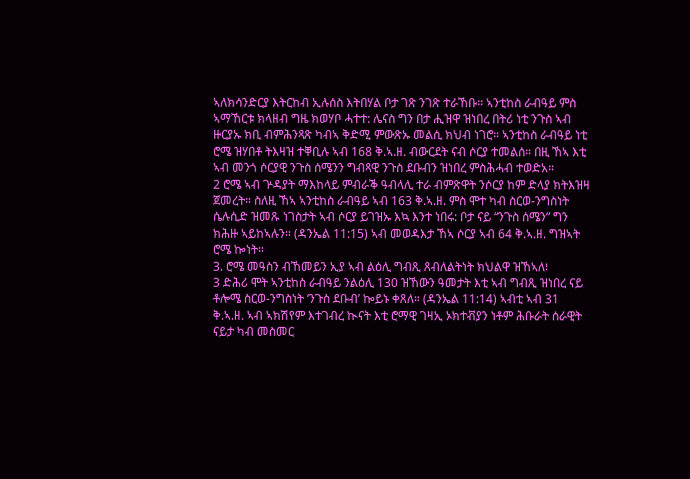ኣለክሳንድርያ እትርከብ ኢሉሰስ እትበሃል ቦታ ገጽ ንገጽ ተራኸቡ። ኣንቲከስ ራብዓይ ምስ ኣማኸርቱ ክላዘብ ግዜ ክወሃቦ ሓተተ: ሌናስ ግን በታ ሒዝዋ ዝነበረ በትሪ ነቲ ንጉስ ኣብ ዙርያኡ ክቢ ብምሕንጻጽ ካብኣ ቅድሚ ምውጽኡ መልሲ ክህብ ነገሮ። ኣንቲከስ ራብዓይ ነቲ ሮሜ ዝሃበቶ ትእዛዝ ተቐቢሉ ኣብ 168 ቅ.ኣ.ዘ. ብውርደት ናብ ሶርያ ተመልሰ። በዚ ኸኣ እቲ ኣብ መንጎ ሶርያዊ ንጉስ ሰሜንን ግብጻዊ ንጉስ ደቡብን ዝነበረ ምስሕሓብ ተወድአ።
2 ሮሜ ኣብ ጕዳያት ማእከላይ ምብራቕ ዓብላሊ ተራ ብምጽዋት ንሶርያ ከም ድላያ ክትእዝዛ ጀመረት። ስለዚ ኸኣ ኣንቲከስ ራብዓይ ኣብ 163 ቅ.ኣ.ዘ. ምስ ሞተ ካብ ስርወ-ንግስነት ሴሉሲድ ዝመጹ ነገስታት ኣብ ሶርያ ይገዝኡ እኳ እንተ ነበሩ: ቦታ ናይ “ንጉስ ሰሜን” ግን ክሕዙ ኣይከኣሉን። (ዳንኤል 11:15) ኣብ መወዳእታ ኸኣ ሶርያ ኣብ 64 ቅ.ኣ.ዘ. ግዝኣት ሮሜ ኰነት።
3. ሮሜ መዓስን ብኸመይን ኢያ ኣብ ልዕሊ ግብጺ ጸብለልትነት ክህልዋ ዝኸኣለ፧
3 ድሕሪ ሞት ኣንቲከስ ራብዓይ ንልዕሊ 130 ዝኸውን ዓመታት እቲ ኣብ ግብጺ ዝነበረ ናይ ቶሎሜ ስርወ-ንግስነት ‘ንጉስ ደቡብ’ ኰይኑ ቀጸለ። (ዳንኤል 11:14) ኣብቲ ኣብ 31 ቅ.ኣ.ዘ. ኣብ ኣክሽየም እተገብረ ኲናት እቲ ሮማዊ ገዛኢ ኦክተቭያን ነቶም ሕቡራት ሰራዊት ናይታ ካብ መስመር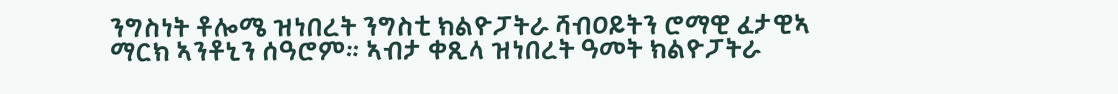ንግስነት ቶሎሜ ዝነበረት ንግስቲ ክልዮፓትራ ሻብዐይትን ሮማዊ ፈታዊኣ ማርክ ኣንቶኒን ሰዓሮም። ኣብታ ቀጺላ ዝነበረት ዓመት ክልዮፓትራ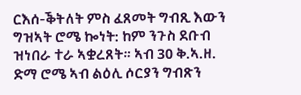ርእሰ-ቕትለት ምስ ፈጸመት ግብጺ እውን ግዝኣት ሮሜ ኰነት: ከም ንጉስ ደቡብ ዝነበራ ተራ ኣቋረጸት። ኣብ 30 ቅ.ኣ.ዘ. ድማ ሮሜ ኣብ ልዕሊ ሶርያን ግብጽን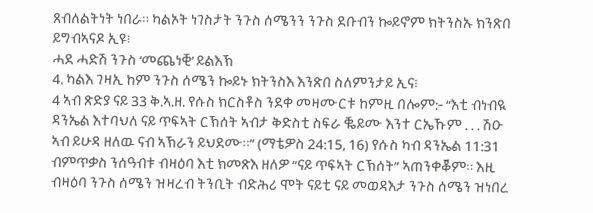ጸብለልትነት ነበራ። ካልኦት ነገስታት ንጉስ ሰሜንን ንጉስ ደቡብን ኰይኖም ክትንስኡ ክንጽበ ይግብኣናዶ ኢዩ፧
ሓደ ሓድሽ ንጉስ ‘መጨነቒ’ ይልእኽ
4. ካልእ ገዛኢ ከም ንጉስ ሰሜን ኰይኑ ክትንስእ እንጽበ ስለምንታይ ኢና፧
4 ኣብ ጽድያ ናይ 33 ቅ.ኣ.ዘ. የሱስ ክርስቶስ ንደቀ መዛሙርቱ ከምዚ በሎም:- “እቲ ብነብዪ ዳንኤል እተባህለ ናይ ጥፍኣት ርኽሰት ኣብታ ቅድስቲ ስፍራ ቘይሙ እንተ ርኤኹም . . . ሽዑ ኣብ ይሁዳ ዘለዉ ናብ ኣኽራን ይህደሙ።” (ማቴዎስ 24:15, 16) የሱስ ካብ ዳንኤል 11:31 ብምጥቃስ ንሰዓብቱ ብዛዕባ እቲ ክመጽእ ዘለዎ “ናይ ጥፍኣት ርኽሰት” ኣጠንቀቖም። እዚ ብዛዕባ ንጉስ ሰሜን ዝዛረብ ትንቢት ብድሕሪ ሞት ናይቲ ናይ መወዳእታ ንጉስ ሰሜን ዝነበረ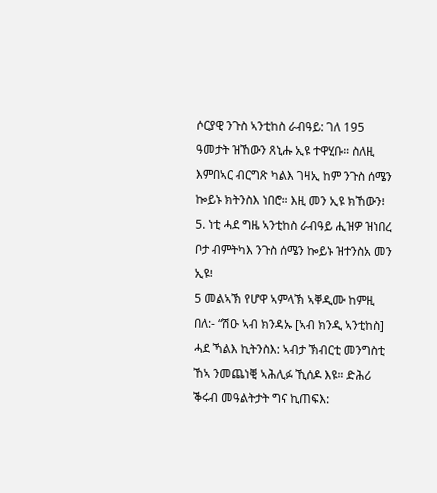ሶርያዊ ንጉስ ኣንቲከስ ራብዓይ: ገለ 195 ዓመታት ዝኸውን ጸኒሑ ኢዩ ተዋሂቡ። ስለዚ እምበኣር ብርግጽ ካልእ ገዛኢ ከም ንጉስ ሰሜን ኰይኑ ክትንስእ ነበሮ። እዚ መን ኢዩ ክኸውን፧
5. ነቲ ሓደ ግዜ ኣንቲከስ ራብዓይ ሒዝዎ ዝነበረ ቦታ ብምትካእ ንጉስ ሰሜን ኰይኑ ዝተንስአ መን ኢዩ፧
5 መልኣኽ የሆዋ ኣምላኽ ኣቐዲሙ ከምዚ በለ:- “ሽዑ ኣብ ክንዳኡ [ኣብ ክንዲ ኣንቲከስ] ሓደ ኻልእ ኪትንስእ: ኣብታ ኽብርቲ መንግስቲ ኸኣ ንመጨነቒ ኣሕሊፉ ኺሰዶ እዩ። ድሕሪ ቕሩብ መዓልትታት ግና ኪጠፍእ: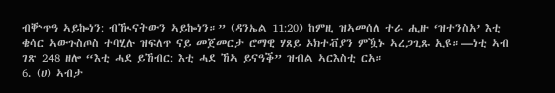ብቝጥዓ ኣይኰነን: ብዂናትውን ኣይኰነን።” (ዳንኤል 11:20) ከምዚ ዝኣመሰለ ተራ ሒዙ ‘ዝተንስአ’ እቲ ቄሳር ኣውጉስጦስ ተባሂሉ ዝፍለጥ ናይ መጀመርታ ሮማዊ ሃጸይ ኦክተቭያን ምዃኑ ኣረጋጊጹ ኢዩ።—ነቲ ኣብ ገጽ 248 ዘሎ “እቲ ሓደ ይኸብር: እቲ ሓደ ኸኣ ይናዓቕ” ዝብል ኣርእስቲ ርአ።
6. (ሀ) ኣብታ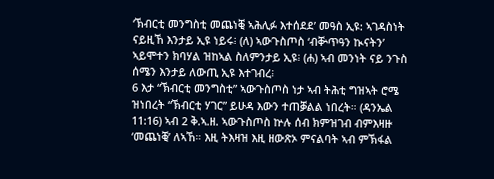‘ኽብርቲ መንግስቲ መጨነቒ ኣሕሊፉ እተሰደደ’ መዓስ ኢዩ: ኣገዳስነት ናይዚኸ እንታይ ኢዩ ነይሩ፧ (ለ) ኣውጉስጦስ ‘ብቝጥዓን ኲናትን’ ኣይሞተን ክባሃል ዝከኣል ስለምንታይ ኢዩ፧ (ሐ) ኣብ መንነት ናይ ንጉስ ሰሜን እንታይ ለውጢ ኢዩ እተገብረ፧
6 እታ “ኽብርቲ መንግስቲ” ኣውጉስጦስ ነታ ኣብ ትሕቲ ግዝኣት ሮሜ ዝነበረት “ኽብርቲ ሃገር” ይሁዳ እውን ተጠቓልል ነበረት። (ዳንኤል 11:16) ኣብ 2 ቅ.ኣ.ዘ. ኣውጉስጦስ ኵሉ ሰብ ክምዝገብ ብምእዛዙ ‘መጨነቒ’ ለኣኸ። እዚ ትእዛዝ እዚ ዘውጽኦ ምናልባት ኣብ ምኽፋል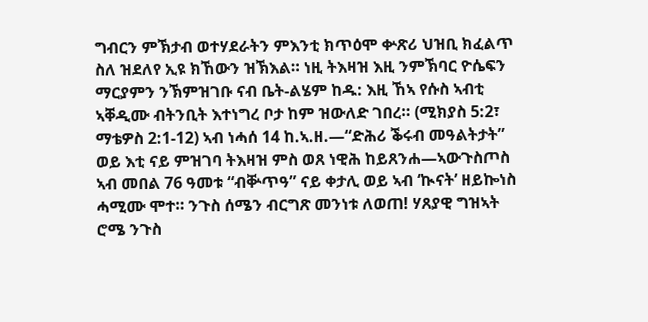ግብርን ምኽታብ ወተሃደራትን ምእንቲ ክጥዕሞ ቍጽሪ ህዝቢ ክፈልጥ ስለ ዝደለየ ኢዩ ክኸውን ዝኽእል። ነዚ ትእዛዝ እዚ ንምኽባር ዮሴፍን ማርያምን ንኽምዝገቡ ናብ ቤት-ልሄም ከዱ: እዚ ኸኣ የሱስ ኣብቲ ኣቐዲሙ ብትንቢት እተነግረ ቦታ ከም ዝውለድ ገበረ። (ሚክያስ 5:2፣ ማቴዎስ 2:1-12) ኣብ ነሓሰ 14 ከ.ኣ.ዘ.—“ድሕሪ ቕሩብ መዓልትታት” ወይ እቲ ናይ ምዝገባ ትእዛዝ ምስ ወጸ ነዊሕ ከይጸንሐ—ኣውጉስጦስ ኣብ መበል 76 ዓመቱ “ብቝጥዓ” ናይ ቀታሊ ወይ ኣብ ‘ኲናት’ ዘይኰነስ ሓሚሙ ሞተ። ንጉስ ሰሜን ብርግጽ መንነቱ ለወጠ! ሃጸያዊ ግዝኣት ሮሜ ንጉስ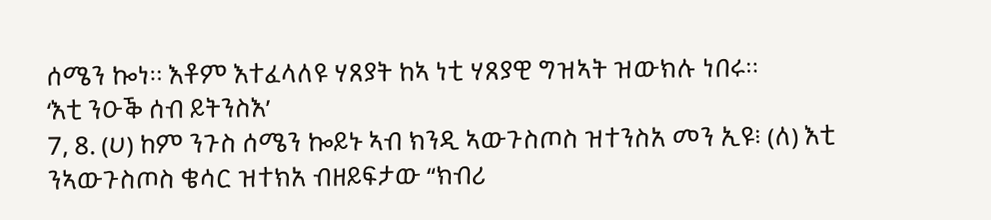ሰሜን ኰነ። እቶም እተፈላለዩ ሃጸያት ከኣ ነቲ ሃጸያዊ ግዝኣት ዝውክሉ ነበሩ።
‘እቲ ንዑቕ ሰብ ይትንስእ’
7, 8. (ሀ) ከም ንጉስ ሰሜን ኰይኑ ኣብ ክንዲ ኣውጉስጦስ ዝተንስአ መን ኢዩ፧ (ለ) እቲ ንኣውጉስጦስ ቄሳር ዝተክአ ብዘይፍታው “ክብሪ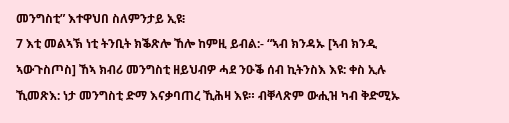መንግስቲ” እተዋህበ ስለምንታይ ኢዩ፧
7 እቲ መልኣኽ ነቲ ትንቢት ክቕጽሎ ኸሎ ከምዚ ይብል:- “ኣብ ክንዳኡ [ኣብ ክንዲ ኣውጉስጦስ] ኸኣ ክብሪ መንግስቲ ዘይህብዎ ሓደ ንዑቕ ሰብ ኪትንስእ እዩ: ቀስ ኢሉ ኺመጽእ: ነታ መንግስቲ ድማ እናቃባጠረ ኺሕዛ እዩ። ብቐላጽም ውሒዝ ካብ ቅድሚኡ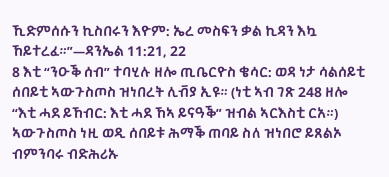ኺድምሰሱን ኪስበሩን እዮም: ኤረ መስፍን ቃል ኪዳን እኳ ኸይተረፈ።”—ዳንኤል 11:21, 22
8 እቲ “ንዑቕ ሰብ” ተባሂሉ ዘሎ ጢቤርዮስ ቄሳር: ወዳ ነታ ሳልሰይቲ ሰበይቲ ኣውጉስጦስ ዝነበረት ሊቭያ ኢዩ። (ነቲ ኣብ ገጽ 248 ዘሎ “እቲ ሓደ ይኸብር: እቲ ሓደ ኸኣ ይናዓቕ” ዝብል ኣርእስቲ ርአ።) ኣውጉስጦስ ነዚ ወዲ ሰበይቱ ሕማቕ ጠባይ ስለ ዝነበሮ ይጸልኦ ብምንባሩ ብድሕሪኡ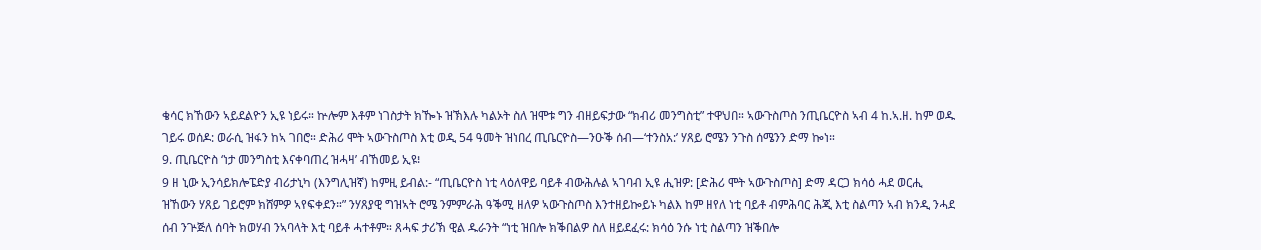ቄሳር ክኸውን ኣይደልዮን ኢዩ ነይሩ። ኵሎም እቶም ነገስታት ክዀኑ ዝኽእሉ ካልኦት ስለ ዝሞቱ ግን ብዘይፍታው “ክብሪ መንግስቲ” ተዋህበ። ኣውጉስጦስ ንጢቤርዮስ ኣብ 4 ከ.ኣ.ዘ. ከም ወዱ ገይሩ ወሰዶ: ወራሲ ዝፋን ከኣ ገበሮ። ድሕሪ ሞት ኣውጉስጦስ እቲ ወዲ 54 ዓመት ዝነበረ ጢቤርዮስ—ንዑቕ ሰብ—‘ተንስአ:’ ሃጸይ ሮሜን ንጉስ ሰሜንን ድማ ኰነ።
9. ጢቤርዮስ ‘ነታ መንግስቲ እናቀባጠረ ዝሓዛ’ ብኸመይ ኢዩ፧
9 ዘ ኒው ኢንሳይክሎፔድያ ብሪታኒካ (እንግሊዝኛ) ከምዚ ይብል:- “ጢቤርዮስ ነቲ ላዕለዋይ ባይቶ ብውሕሉል ኣገባብ ኢዩ ሒዝዎ: [ድሕሪ ሞት ኣውጉስጦስ] ድማ ዳርጋ ክሳዕ ሓደ ወርሒ ዝኸውን ሃጸይ ገይሮም ክሸምዎ ኣየፍቀደን።” ንሃጸያዊ ግዝኣት ሮሜ ንምምራሕ ዓቕሚ ዘለዎ ኣውጉስጦስ እንተዘይኰይኑ ካልእ ከም ዘየለ ነቲ ባይቶ ብምሕባር ሕጂ እቲ ስልጣን ኣብ ክንዲ ንሓደ ሰብ ንጕጅለ ሰባት ክወሃብ ንኣባላት እቲ ባይቶ ሓተቶም። ጸሓፍ ታሪኽ ዊል ዱራንት “ነቲ ዝበሎ ክቕበልዎ ስለ ዘይደፈሩ: ክሳዕ ንሱ ነቲ ስልጣን ዝቕበሎ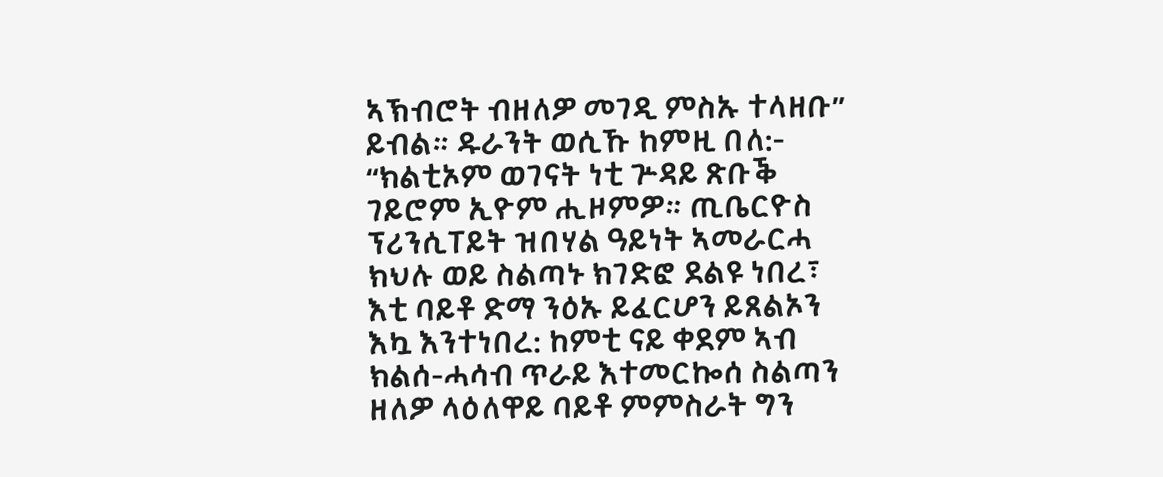ኣኽብሮት ብዘለዎ መገዲ ምስኡ ተላዘቡ” ይብል። ዱራንት ወሲኹ ከምዚ በለ:- “ክልቲኦም ወገናት ነቲ ጕዳይ ጽቡቕ ገይሮም ኢዮም ሒዞምዎ። ጢቤርዮስ ፕሪንሲፐይት ዝበሃል ዓይነት ኣመራርሓ ክህሉ ወይ ስልጣኑ ክገድፎ ደልዩ ነበረ፣ እቲ ባይቶ ድማ ንዕኡ ይፈርሆን ይጸልኦን እኳ እንተነበረ: ከምቲ ናይ ቀደም ኣብ ክልሰ-ሓሳብ ጥራይ እተመርኰሰ ስልጣን ዘለዎ ላዕለዋይ ባይቶ ምምስራት ግን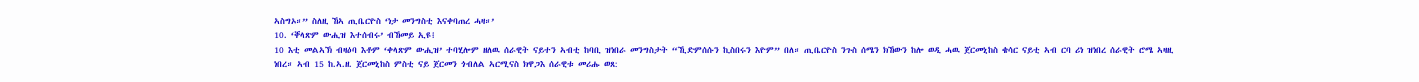ኣስግኦ።” ስለዚ ኸኣ ጢቤርዮስ ‘ነታ መንግስቲ እናቀባጠረ ሓዛ።’
10. ‘ቐላጽም ውሒዝ እተሰብሩ’ ብኸመይ ኢዩ፧
10 እቲ መልኣኽ ብዛዕባ እቶም ‘ቀላጽም ውሒዝ’ ተባሂሎም ዘለዉ ሰራዊት ናይተን ኣብቲ ከባቢ ዝነበራ መንግስታት “ኺድምሰሱን ኪስበሩን እዮም” በለ። ጢቤርዮስ ንጉስ ሰሜን ክኸውን ከሎ ወዲ ሓዉ ጀርመኒከስ ቄሳር ናይቲ ኣብ ርባ ሪነ ዝነበረ ሰራዊት ሮሜ ኣዛዚ ነበረ። ኣብ 15 ከ.ኣ.ዘ. ጀርመኒከስ ምስቲ ናይ ጀርመን ጎብለል ኣርሚናስ ክዋጋእ ሰራዊቱ መሪሑ ወጸ: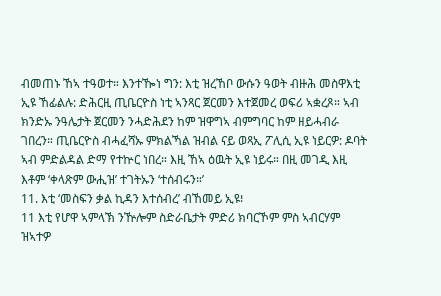ብመጠኑ ኸኣ ተዓወተ። እንተዀነ ግን: እቲ ዝረኸቦ ውሱን ዓወት ብዙሕ መስዋእቲ ኢዩ ኸፊልሉ: ድሕርዚ ጢቤርዮስ ነቲ ኣንጻር ጀርመን እተጀመረ ወፍሪ ኣቋረጾ። ኣብ ክንድኡ ንዓሌታት ጀርመን ንሓድሕደን ከም ዝዋግኣ ብምግባር ከም ዘይሓብራ ገበረን። ጢቤርዮስ ብሓፈሻኡ ምክልኻል ዝብል ናይ ወጻኢ ፖሊሲ ኢዩ ነይርዎ: ዶባት ኣብ ምድልዳል ድማ የተኵር ነበረ። እዚ ኸኣ ዕዉት ኢዩ ነይሩ። በዚ መገዲ እዚ እቶም ‘ቀላጽም ውሒዝ’ ተገትኡን ‘ተሰብሩን።’
11. እቲ ‘መስፍን ቃል ኪዳን እተሰብረ’ ብኸመይ ኢዩ፧
11 እቲ የሆዋ ኣምላኽ ንዅሎም ስድራቤታት ምድሪ ክባርኾም ምስ ኣብርሃም ዝኣተዎ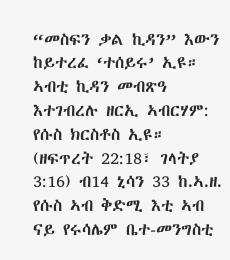“መስፍን ቃል ኪዳን” እውን ከይተረፈ ‘ተሰይሩ’ ኢዩ። ኣብቲ ኪዳን መብጽዓ እተገብረሉ ዘርኢ ኣብርሃም: የሱስ ክርስቶስ ኢዩ። (ዘፍጥረት 22:18፣ ገላትያ 3:16) ብ14 ኒሳን 33 ከ.ኣ.ዘ. የሱስ ኣብ ቅድሚ እቲ ኣብ ናይ የሩሳሌም ቤተ-መንግስቲ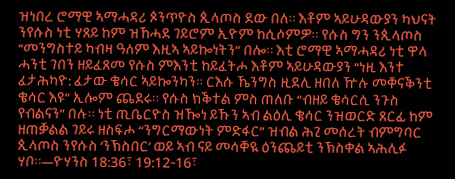ዝነበረ ሮማዊ ኣማሓዳሪ ጶንጥዮስ ጲላጦስ ደው በለ። እቶም ኣይሁዳውያን ካህናት ንየሱስ ነቲ ሃጸይ ከም ዝኸሓደ ገይሮም ኢዮም ከሲሶምዎ። የሱስ ግን ንጲላጦስ “መንግስተይ ካብዛ ዓለም እዚኣ ኣይኰነትን” በሎ። እቲ ሮማዊ ኣማሓዳሪ ነቲ ዋላ ሓንቲ ገበን ዘይፈጸመ የሱስ ምእንቲ ከይፈትሖ እቶም ኣይሁዳውያን “ነዚ እንተ ፈታሕካዮ: ፈታው ቄሳር ኣይኰንካን። ርእሱ ኼንግስ ዚደሊ ዘበለ ዅሉ መቐናቕንቲ ቄሳር እዩ” ኢሎም ጨደሩ። የሱስ ክቕተል ምስ ጠለቡ “ብዘይ ቄሳርሲ ንጉስ የብልናን” በሉ። ነቲ ጢቤርዮስ ዝዀነ ይኹን ኣብ ልዕሊ ቄሳር ንዝወርድ ጸርፊ ከም ዘጠቓልል ገይሩ ዘስፍሖ “ንግርማውነት ምድፋር” ዝብል ሕጊ መሰረት ብምግባር ጲላጦስ ንየሱስ ‘ንኽስበር’ ወይ ኣብ ናይ መሳቐዪ ዕንጨይቲ ንኽስቀል ኣሕሊፉ ሃቦ።—ዮሃንስ 18:36፣ 19:12-16፣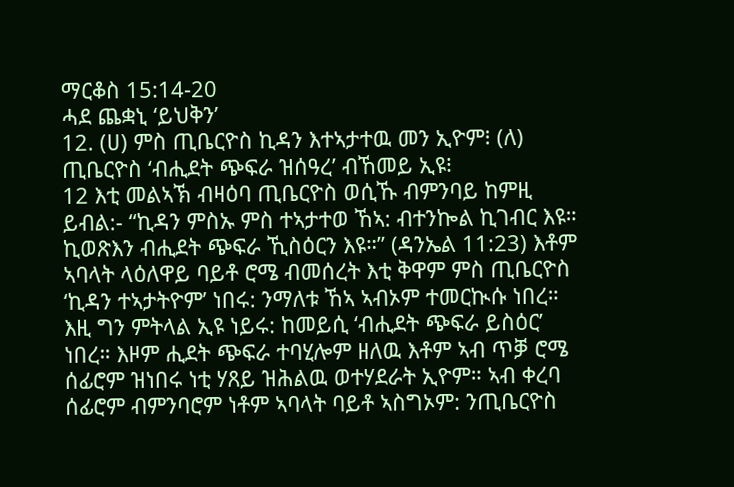ማርቆስ 15:14-20
ሓደ ጨቋኒ ‘ይህቅን’
12. (ሀ) ምስ ጢቤርዮስ ኪዳን እተኣታተዉ መን ኢዮም፧ (ለ) ጢቤርዮስ ‘ብሒደት ጭፍራ ዝሰዓረ’ ብኸመይ ኢዩ፧
12 እቲ መልኣኽ ብዛዕባ ጢቤርዮስ ወሲኹ ብምንባይ ከምዚ ይብል:- “ኪዳን ምስኡ ምስ ተኣታተወ ኸኣ: ብተንኰል ኪገብር እዩ። ኪወጽእን ብሒደት ጭፍራ ኺስዕርን እዩ።” (ዳንኤል 11:23) እቶም ኣባላት ላዕለዋይ ባይቶ ሮሜ ብመሰረት እቲ ቅዋም ምስ ጢቤርዮስ ‘ኪዳን ተኣታትዮም’ ነበሩ: ንማለቱ ኸኣ ኣብኦም ተመርኲሱ ነበረ። እዚ ግን ምትላል ኢዩ ነይሩ: ከመይሲ ‘ብሒደት ጭፍራ ይስዕር’ ነበረ። እዞም ሒደት ጭፍራ ተባሂሎም ዘለዉ እቶም ኣብ ጥቓ ሮሜ ሰፊሮም ዝነበሩ ነቲ ሃጸይ ዝሕልዉ ወተሃደራት ኢዮም። ኣብ ቀረባ ሰፊሮም ብምንባሮም ነቶም ኣባላት ባይቶ ኣስግኦም: ንጢቤርዮስ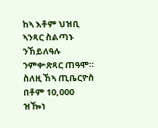ከኣ እቶም ህዝቢ ኣንጻር ስልጣኑ ንኸይለዓሉ ንምቍጽጻር ጠዓሞ። ስለዚ ኸኣ ጢቤርዮስ በቶም 10,000 ዝዀነ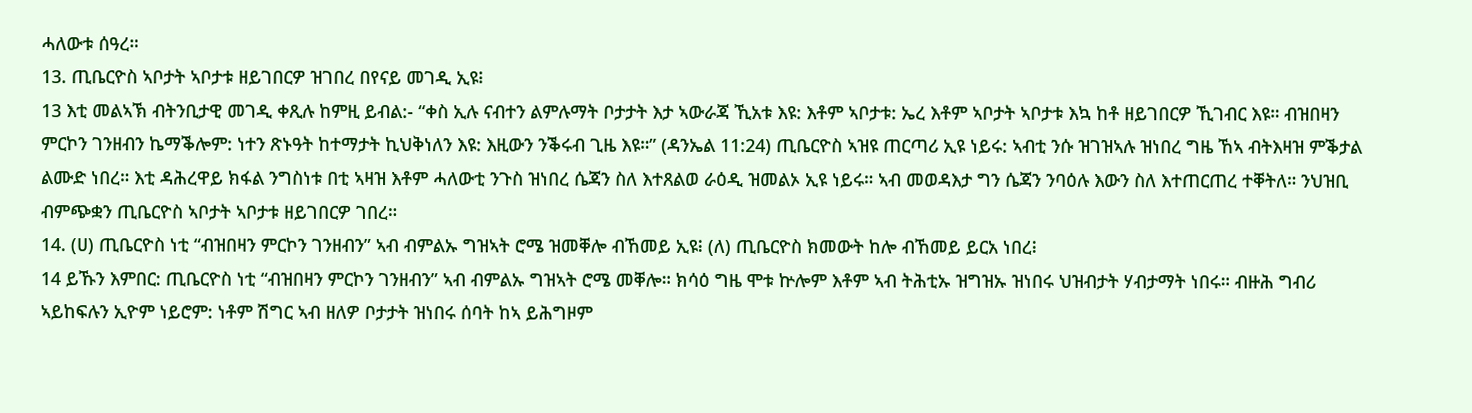ሓለውቱ ሰዓረ።
13. ጢቤርዮስ ኣቦታት ኣቦታቱ ዘይገበርዎ ዝገበረ በየናይ መገዲ ኢዩ፧
13 እቲ መልኣኽ ብትንቢታዊ መገዲ ቀጺሉ ከምዚ ይብል:- “ቀስ ኢሉ ናብተን ልምሉማት ቦታታት እታ ኣውራጃ ኺአቱ እዩ: እቶም ኣቦታቱ: ኤረ እቶም ኣቦታት ኣቦታቱ እኳ ከቶ ዘይገበርዎ ኺገብር እዩ። ብዝበዛን ምርኮን ገንዘብን ኬማቕሎም: ነተን ጽኑዓት ከተማታት ኪህቅነለን እዩ: እዚውን ንቕሩብ ጊዜ እዩ።” (ዳንኤል 11:24) ጢቤርዮስ ኣዝዩ ጠርጣሪ ኢዩ ነይሩ: ኣብቲ ንሱ ዝገዝኣሉ ዝነበረ ግዜ ኸኣ ብትእዛዝ ምቕታል ልሙድ ነበረ። እቲ ዳሕረዋይ ክፋል ንግስነቱ በቲ ኣዛዝ እቶም ሓለውቲ ንጉስ ዝነበረ ሴጃን ስለ እተጸልወ ራዕዲ ዝመልኦ ኢዩ ነይሩ። ኣብ መወዳእታ ግን ሴጃን ንባዕሉ እውን ስለ እተጠርጠረ ተቐትለ። ንህዝቢ ብምጭቋን ጢቤርዮስ ኣቦታት ኣቦታቱ ዘይገበርዎ ገበረ።
14. (ሀ) ጢቤርዮስ ነቲ “ብዝበዛን ምርኮን ገንዘብን” ኣብ ብምልኡ ግዝኣት ሮሜ ዝመቐሎ ብኸመይ ኢዩ፧ (ለ) ጢቤርዮስ ክመውት ከሎ ብኸመይ ይርአ ነበረ፧
14 ይኹን እምበር: ጢቤርዮስ ነቲ “ብዝበዛን ምርኮን ገንዘብን” ኣብ ብምልኡ ግዝኣት ሮሜ መቐሎ። ክሳዕ ግዜ ሞቱ ኵሎም እቶም ኣብ ትሕቲኡ ዝግዝኡ ዝነበሩ ህዝብታት ሃብታማት ነበሩ። ብዙሕ ግብሪ ኣይከፍሉን ኢዮም ነይሮም: ነቶም ሽግር ኣብ ዘለዎ ቦታታት ዝነበሩ ሰባት ከኣ ይሕግዞም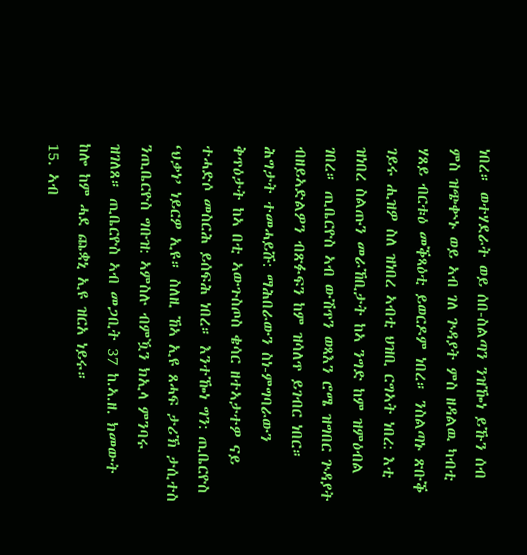ነበረ። ወተሃደራት ወይ ሰበ-ስልጣን ንዝዀነ ይኹን ሰብ ምስ ዝጭቍኑ ወይ ኣብ ገለ ጕዳያት ምስ ዘዳልዉ ካብቲ ሃጸይ ብርቱዕ መቕጻዕቲ ይወርዶም ነበረ። ንስልጣኑ ጽቡቕ ገይሩ ሒዝዎ ስለ ዝነበረ ኣብቲ ህዝቢ ርግኣት ነበረ: እቲ ዝነበረ ስልጡን መራኸቢታት ከኣ ንግድ ከም ዝምዕብል ገበረ። ጢቤርዮስ ኣብ ውሽጥን ወጻእን ሮሜ ዝግበር ጕዳያት ብዘይኣድልዎን ብጽፉፍን ከም ዝሳለጥ ይገብር ነበር። ሕግታት ተመሓይሹ: ማሕበራውን ስነ-ምግባራውን ቅጥዕታት ከኣ በቲ ኣውጉስጦስ ቄሳር ዘተኣታተዎ ናይ ተሓድሶ መስርሕ ይሰፍሕ ነበረ። እንተዀነ ግን: ጢቤርዮስ ‘ህቃነ’ ነይርዎ ኢዩ። ስለዚ ኸኣ ኢዩ ጸሓፍ ታሪኽ ታሲተስ ንጢቤርዮስ ግቡዝ: ኣምስሉ ብምዃን ክኢላ ምንባሩ ዝገለጸ። ጢቤርዮስ ኣብ መጋቢት 37 ከ.ኣ.ዘ. ክመውት ከሎ ከም ሓደ ጨቋኒ ኢዩ ዝርአ ነይሩ።
15. ኣብ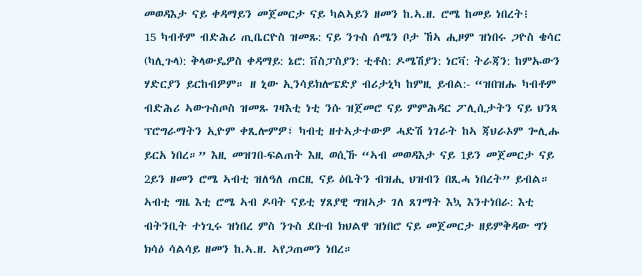መወዳእታ ናይ ቀዳማይን መጀመርታ ናይ ካልኣይን ዘመን ከ.ኣ.ዘ. ሮሜ ከመይ ነበረት፧
15 ካብቶም ብድሕሪ ጢቤርዮስ ዝመጹ: ናይ ንጉስ ሰሜን ቦታ ኸኣ ሒዞም ዝነበሩ ጋዮስ ቄሳር (ካሊጉላ): ቅላውዴዎስ ቀዳማይ: ኔሮ: ቨስፓስያን: ቲቶስ: ዶሜሽያን: ነርቫ: ትራጃን: ከምኡውን ሃድርያን ይርከብዎም። ዘ ኒው ኢንሳይክሎፔድያ ብሪታኒካ ከምዚ ይብል:- “ዝበዝሑ ካብቶም ብድሕሪ ኣውጉስጦስ ዝመጹ ገዛእቲ ነቲ ንሱ ዝጀመሮ ናይ ምምሕዳር ፖሊሲታትን ናይ ህንጻ ፕሮግራማትን ኢዮም ቀጺሎምዎ፣ ካብቲ ዘተኣታተውዎ ሓድሽ ነገራት ከኣ ጃህራኦም ጐሊሑ ይርአ ነበረ።” እዚ መዝገበ-ፍልጠት እዚ ወሲኹ “ኣብ መወዳእታ ናይ 1ይን መጀመርታ ናይ 2ይን ዘመን ሮሜ ኣብቲ ዝለዓለ ጠርዚ ናይ ዕቤትን ብዝሒ ህዝብን በጺሓ ነበረት” ይብል። ኣብቲ ግዜ እቲ ሮሜ ኣብ ዶባት ናይቲ ሃጸያዊ ግዝኣታ ገለ ጸገማት እኳ እንተነበራ: እቲ ብትንቢት ተነጊሩ ዝነበረ ምስ ንጉስ ደቡብ ክህልዋ ዝነበሮ ናይ መጀመርታ ዘይምቅዳው ግን ክሳዕ ሳልሳይ ዘመን ከ.ኣ.ዘ. ኣየጋጠመን ነበረ።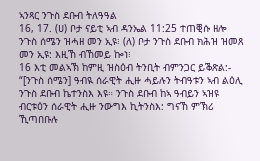ኣንጻር ንጉስ ደቡብ ትለዓዓል
16, 17. (ሀ) ቦታ ናይቲ ኣብ ዳንኤል 11:25 ተጠቒሱ ዘሎ ንጉስ ሰሜን ዝሓዘ መን ኢዩ፧ (ለ) ቦታ ንጉስ ደቡብ ክሕዝ ዝመጸ መን ኢዩ: እዚኸ ብኸመይ ኰነ፧
16 እቲ መልኣኽ ከምዚ ዝስዕብ ትንቢት ብምንጋር ይቕጽል:- “[ንጉስ ሰሜን] ዓብዪ ሰራዊት ሒዙ ሓይሉን ትብዓቱን ኣብ ልዕሊ ንጉስ ደቡብ ኬተንስእ እዩ። ንጉስ ደቡብ ከኣ ዓብይን ኣዝዩ ብርቱዕን ሰራዊት ሒዙ ንውግእ ኪትንስእ: ግናኸ ምኽሪ ኺጣበቡሉ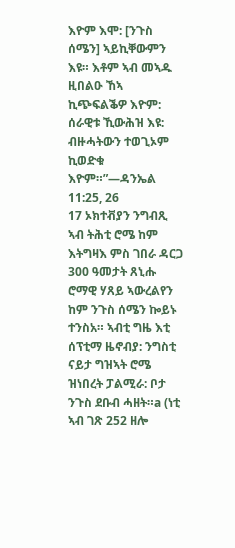እዮም እሞ: [ንጉስ ሰሜን] ኣይኪቐውምን እዩ። እቶም ኣብ መኣዱ ዚበልዑ ኸኣ ኪጭፍልቕዎ እዮም: ሰራዊቱ ኺውሕዝ እዩ: ብዙሓትውን ተወጊኦም ኪወድቁ እዮም።”—ዳንኤል 11:25, 26
17 ኦክተቭያን ንግብጺ ኣብ ትሕቲ ሮሜ ከም እትግዛእ ምስ ገበራ ዳርጋ 300 ዓመታት ጸኒሑ ሮማዊ ሃጸይ ኣውረልየን ከም ንጉስ ሰሜን ኰይኑ ተንስአ። ኣብቲ ግዜ እቲ ሰፕቲማ ዜኖብያ: ንግስቲ ናይታ ግዝኣት ሮሜ ዝነበረት ፓልሚራ: ቦታ ንጉስ ደቡብ ሓዘት።a (ነቲ ኣብ ገጽ 252 ዘሎ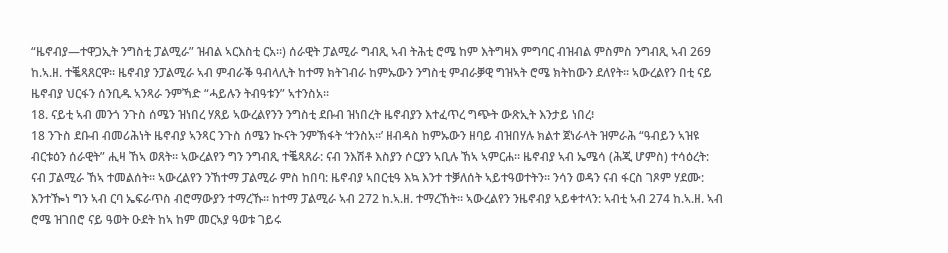“ዜኖብያ—ተዋጋኢት ንግስቲ ፓልሚራ” ዝብል ኣርእስቲ ርአ።) ሰራዊት ፓልሚራ ግብጺ ኣብ ትሕቲ ሮሜ ከም እትግዛእ ምግባር ብዝብል ምስምስ ንግብጺ ኣብ 269 ከ.ኣ.ዘ. ተቘጻጸርዋ። ዜኖብያ ንፓልሚራ ኣብ ምብራቕ ዓብላሊት ከተማ ክትገብራ ከምኡውን ንግስቲ ምብራቓዊ ግዝኣት ሮሜ ክትከውን ደለየት። ኣውረልየን በቲ ናይ ዜኖብያ ህርፋን ሰንቢዱ ኣንጻራ ንምኻድ “ሓይሉን ትብዓቱን” ኣተንስአ።
18. ናይቲ ኣብ መንጎ ንጉስ ሰሜን ዝነበረ ሃጸይ ኣውረልየንን ንግስቲ ደቡብ ዝነበረት ዜኖብያን እተፈጥረ ግጭት ውጽኢት እንታይ ነበረ፧
18 ንጉስ ደቡብ ብመሪሕነት ዜኖብያ ኣንጻር ንጉስ ሰሜን ኲናት ንምኽፋት ‘ተንስአ።’ ዘብዳስ ከምኡውን ዘባይ ብዝበሃሉ ክልተ ጀነራላት ዝምራሕ “ዓብይን ኣዝዩ ብርቱዕን ሰራዊት” ሒዛ ኸኣ ወጸት። ኣውረልየን ግን ንግብጺ ተቘጻጸራ: ናብ ንእሽቶ እስያን ሶርያን ኣቢሉ ኸኣ ኣምርሐ። ዜኖብያ ኣብ ኤሜሳ (ሕጂ ሆምስ) ተሳዕረት: ናብ ፓልሚራ ኸኣ ተመልሰት። ኣውረልየን ንኸተማ ፓልሚራ ምስ ከበባ: ዜኖብያ ኣበርቲዓ እኳ እንተ ተቓለሰት ኣይተዓወተትን። ንሳን ወዳን ናብ ፋርስ ገጾም ሃደሙ: እንተዀነ ግን ኣብ ርባ ኤፍራጥስ ብሮማውያን ተማረኹ። ከተማ ፓልሚራ ኣብ 272 ከ.ኣ.ዘ. ተማረኸት። ኣውረልየን ንዜኖብያ ኣይቀተላን: ኣብቲ ኣብ 274 ከ.ኣ.ዘ. ኣብ ሮሜ ዝገበሮ ናይ ዓወት ዑደት ከኣ ከም መርኣያ ዓወቱ ገይሩ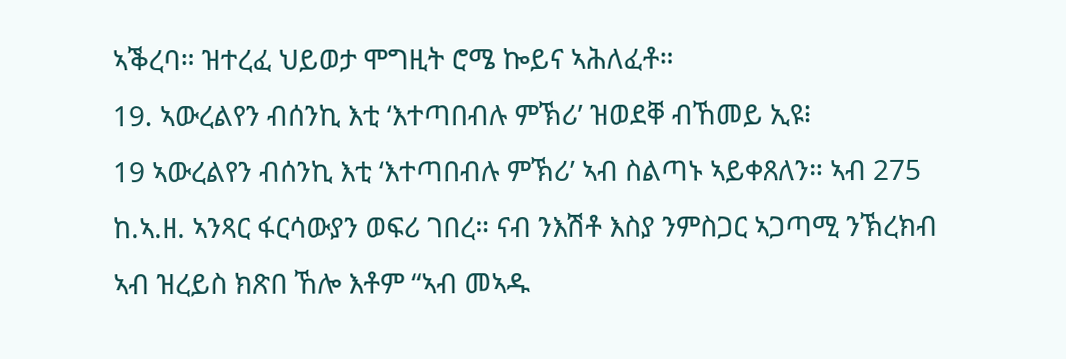ኣቕረባ። ዝተረፈ ህይወታ ሞግዚት ሮሜ ኰይና ኣሕለፈቶ።
19. ኣውረልየን ብሰንኪ እቲ ‘እተጣበብሉ ምኽሪ’ ዝወደቐ ብኸመይ ኢዩ፧
19 ኣውረልየን ብሰንኪ እቲ ‘እተጣበብሉ ምኽሪ’ ኣብ ስልጣኑ ኣይቀጸለን። ኣብ 275 ከ.ኣ.ዘ. ኣንጻር ፋርሳውያን ወፍሪ ገበረ። ናብ ንእሽቶ እስያ ንምስጋር ኣጋጣሚ ንኽረክብ ኣብ ዝረይስ ክጽበ ኸሎ እቶም “ኣብ መኣዱ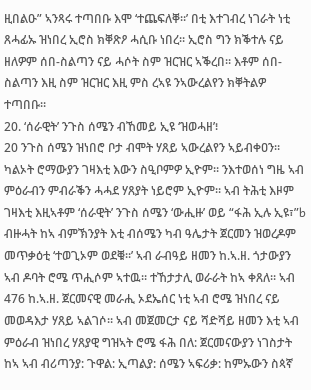ዚበልዑ” ኣንጻሩ ተጣበቡ እሞ ‘ተጨፍለቐ።’ በቲ እተገብረ ነገራት ነቲ ጸሓፊኡ ዝነበረ ኢሮስ ክቐጽዖ ሓሲቡ ነበረ። ኢሮስ ግን ክቕተሉ ናይ ዘለዎም ሰበ-ስልጣን ናይ ሓሶት ስም ዝርዝር ኣቕረበ። እቶም ሰበ-ስልጣን እዚ ስም ዝርዝር እዚ ምስ ረኣዩ ንኣውረልየን ክቐትልዎ ተጣበቡ።
20. ‘ሰራዊት’ ንጉስ ሰሜን ብኸመይ ኢዩ ‘ዝወሓዘ’፧
20 ንጉስ ሰሜን ዝነበሮ ቦታ ብሞት ሃጸይ ኣውረልየን ኣይብቀዐን። ካልኦት ሮማውያን ገዛእቲ እውን ስዒቦምዎ ኢዮም። ንእተወሰነ ግዜ ኣብ ምዕራብን ምብራቕን ሓሓደ ሃጸያት ነይሮም ኢዮም። ኣብ ትሕቲ እዞም ገዛእቲ እዚኣቶም ‘ሰራዊት’ ንጉስ ሰሜን ‘ውሒዙ’ ወይ “ፋሕ ኢሉ ኢዩ፣”b ብዙሓት ከኣ ብምኽንያት እቲ ብሰሜን ካብ ዓሌታት ጀርመን ዝወረዶም መጥቃዕቲ ‘ተወጊኦም ወደቑ።’ ኣብ ራብዓይ ዘመን ከ.ኣ.ዘ. ጎታውያን ኣብ ዶባት ሮሜ ጥሒሶም ኣተዉ። ተኸታታሊ ወራራት ከኣ ቀጸለ። ኣብ 476 ከ.ኣ.ዘ. ጀርመናዊ መራሒ ኦደኤሰር ነቲ ኣብ ሮሜ ዝነበረ ናይ መወዳእታ ሃጸይ ኣልገሶ። ኣብ መጀመርታ ናይ ሻድሻይ ዘመን እቲ ኣብ ምዕራብ ዝነበረ ሃጸያዊ ግዝኣት ሮሜ ፋሕ በለ: ጀርመናውያን ነገስታት ከኣ ኣብ ብሪጣንያ: ጉዋል: ኢጣልያ: ሰሜን ኣፍሪቃ: ከምኡውን ስጳኛ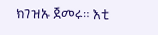ክገዝኡ ጀመሩ። እቲ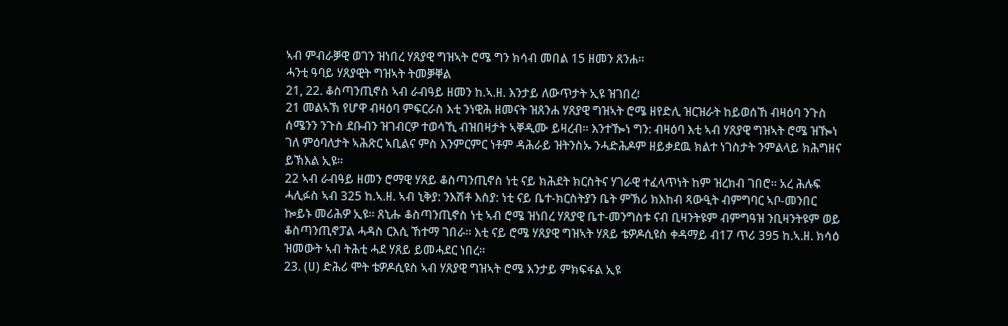ኣብ ምብራቓዊ ወገን ዝነበረ ሃጸያዊ ግዝኣት ሮሜ ግን ክሳብ መበል 15 ዘመን ጸንሐ።
ሓንቲ ዓባይ ሃጸያዊት ግዝኣት ትመቓቐል
21, 22. ቆስጣንጢኖስ ኣብ ራብዓይ ዘመን ከ.ኣ.ዘ. እንታይ ለውጥታት ኢዩ ዝገበረ፧
21 መልኣኽ የሆዋ ብዛዕባ ምፍርራስ እቲ ንነዊሕ ዘመናት ዝጸንሐ ሃጸያዊ ግዝኣት ሮሜ ዘየድሊ ዝርዝራት ከይወሰኸ ብዛዕባ ንጉስ ሰሜንን ንጉስ ደቡብን ዝገብርዎ ተወሳኺ ብዝበዛታት ኣቐዲሙ ይዛረብ። እንተዀነ ግን: ብዛዕባ እቲ ኣብ ሃጸያዊ ግዝኣት ሮሜ ዝዀነ ገለ ምዕባለታት ኣሕጽር ኣቢልና ምስ እንምርምር ነቶም ዳሕራይ ዝትንስኡ ንሓድሕዶም ዘይቃደዉ ክልተ ነገስታት ንምልላይ ክሕግዘና ይኽእል ኢዩ።
22 ኣብ ራብዓይ ዘመን ሮማዊ ሃጸይ ቆስጣንጢኖስ ነቲ ናይ ክሕደት ክርስትና ሃገራዊ ተፈላጥነት ከም ዝረክብ ገበሮ። አረ ሕሉፍ ሓሊፉስ ኣብ 325 ከ.ኣ.ዘ. ኣብ ኒቅያ: ንእሽቶ እስያ: ነቲ ናይ ቤተ-ክርስትያን ቤት ምኽሪ ክእከብ ጻውዒት ብምግባር ኣቦ-መንበር ኰይኑ መሪሕዎ ኢዩ። ጸኒሑ ቆስጣንጢኖስ ነቲ ኣብ ሮሜ ዝነበረ ሃጸያዊ ቤተ-መንግስቱ ናብ ቢዛንትዩም ብምግዓዝ ንቢዛንትዩም ወይ ቆስጣንጢኖፓል ሓዳስ ርእሲ ኸተማ ገበራ። እቲ ናይ ሮሜ ሃጸያዊ ግዝኣት ሃጸይ ቴዎዶሲዩስ ቀዳማይ ብ17 ጥሪ 395 ከ.ኣ.ዘ. ክሳዕ ዝመውት ኣብ ትሕቲ ሓደ ሃጸይ ይመሓደር ነበረ።
23. (ሀ) ድሕሪ ሞት ቴዎዶሲዩስ ኣብ ሃጸያዊ ግዝኣት ሮሜ እንታይ ምክፍፋል ኢዩ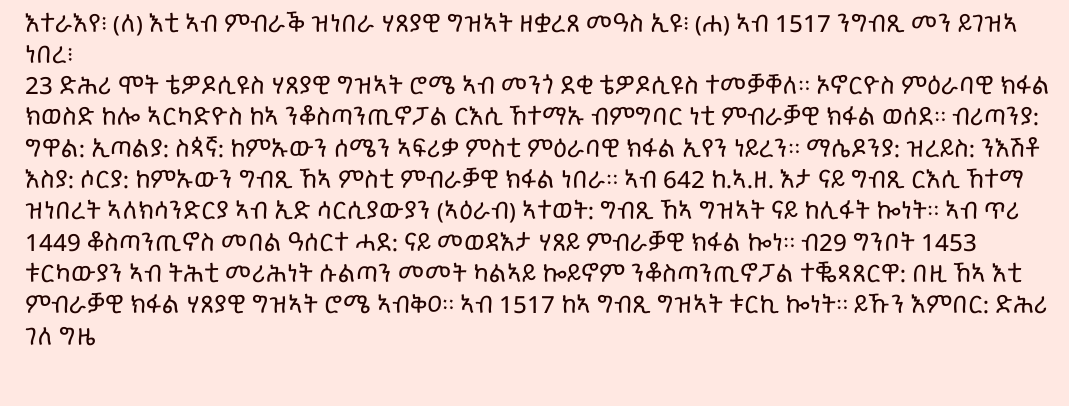እተራእየ፧ (ለ) እቲ ኣብ ምብራቕ ዝነበራ ሃጸያዊ ግዝኣት ዘቋረጸ መዓስ ኢዩ፧ (ሐ) ኣብ 1517 ንግብጺ መን ይገዝኣ ነበረ፧
23 ድሕሪ ሞት ቴዎዶሲዩስ ሃጸያዊ ግዝኣት ሮሜ ኣብ መንጎ ደቂ ቴዎዶሲዩስ ተመቓቐለ። ኦኖርዮስ ምዕራባዊ ክፋል ክወስድ ከሎ ኣርካድዮስ ከኣ ንቆስጣንጢኖፓል ርእሲ ኸተማኡ ብምግባር ነቲ ምብራቓዊ ክፋል ወሰደ። ብሪጣንያ: ግዋል: ኢጣልያ: ስጳኛ: ከምኡውን ሰሜን ኣፍሪቃ ምስቲ ምዕራባዊ ክፋል ኢየን ነይረን። ማሴዶንያ: ዝረይስ: ንእሽቶ እስያ: ሶርያ: ከምኡውን ግብጺ ኸኣ ምስቲ ምብራቓዊ ክፋል ነበራ። ኣብ 642 ከ.ኣ.ዘ. እታ ናይ ግብጺ ርእሲ ኸተማ ዝነበረት ኣለክሳንድርያ ኣብ ኢድ ሳርሲያውያን (ኣዕራብ) ኣተወት: ግብጺ ኸኣ ግዝኣት ናይ ከሊፋት ኰነት። ኣብ ጥሪ 1449 ቆስጣንጢኖስ መበል ዓሰርተ ሓደ: ናይ መወዳእታ ሃጸይ ምብራቓዊ ክፋል ኰነ። ብ29 ግንቦት 1453 ቱርካውያን ኣብ ትሕቲ መሪሕነት ሱልጣን መመት ካልኣይ ኰይኖም ንቆስጣንጢኖፓል ተቘጻጸርዋ: በዚ ኸኣ እቲ ምብራቓዊ ክፋል ሃጸያዊ ግዝኣት ሮሜ ኣብቅዐ። ኣብ 1517 ከኣ ግብጺ ግዝኣት ቱርኪ ኰነት። ይኹን እምበር: ድሕሪ ገለ ግዜ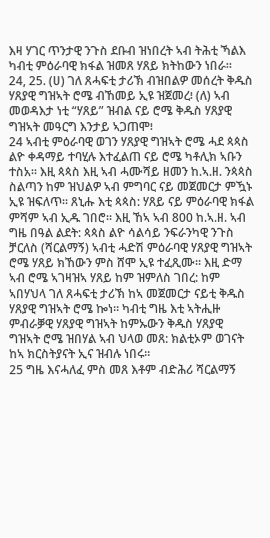እዛ ሃገር ጥንታዊ ንጉስ ደቡብ ዝነበረት ኣብ ትሕቲ ኻልእ ካብቲ ምዕራባዊ ክፋል ዝመጸ ሃጸይ ክትከውን ነበራ።
24, 25. (ሀ) ገለ ጸሓፍቲ ታሪኽ ብዝበልዎ መሰረት ቅዱስ ሃጸያዊ ግዝኣት ሮሜ ብኸመይ ኢዩ ዝጀመረ፧ (ለ) ኣብ መወዳእታ ነቲ “ሃጸይ” ዝብል ናይ ሮሜ ቅዱስ ሃጸያዊ ግዝኣት መዓርግ እንታይ ኣጋጠሞ፧
24 ኣብቲ ምዕራባዊ ወገን ሃጸያዊ ግዝኣት ሮሜ ሓደ ጳጳስ ልዮ ቀዳማይ ተባሂሉ እተፈልጠ ናይ ሮሜ ካቶሊክ ኣቡን ተስአ። እዚ ጳጳስ እዚ ኣብ ሓሙሻይ ዘመን ከ.ኣ.ዘ. ንጳጳስ ስልጣን ከም ዝህልዎ ኣብ ምግባር ናይ መጀመርታ ምዃኑ ኢዩ ዝፍለጥ። ጸኒሑ እቲ ጳጳስ: ሃጸይ ናይ ምዕራባዊ ክፋል ምሻም ኣብ ኢዱ ገበሮ። እዚ ኸኣ ኣብ 800 ከ.ኣ.ዘ. ኣብ ግዜ በዓል ልደት: ጳጳስ ልዮ ሳልሳይ ንፍራንካዊ ንጉስ ቻርለስ (ሻርልማኝ) ኣብቲ ሓድሽ ምዕራባዊ ሃጸያዊ ግዝኣት ሮሜ ሃጸይ ክኸውን ምስ ሸሞ ኢዩ ተፈጺሙ። እዚ ድማ ኣብ ሮሜ ኣገዛዝኣ ሃጸይ ከም ዝምለስ ገበረ: ከም ኣበሃህላ ገለ ጸሓፍቲ ታሪኽ ከኣ መጀመርታ ናይቲ ቅዱስ ሃጸያዊ ግዝኣት ሮሜ ኰነ። ካብቲ ግዜ እቲ ኣትሒዙ ምብራቓዊ ሃጸያዊ ግዝኣት ከምኡውን ቅዱስ ሃጸያዊ ግዝኣት ሮሜ ዝበሃል ኣብ ህላወ መጸ: ክልቲኦም ወገናት ከኣ ክርስትያናት ኢና ዝብሉ ነበሩ።
25 ግዜ እናሓለፈ ምስ መጸ እቶም ብድሕሪ ሻርልማኝ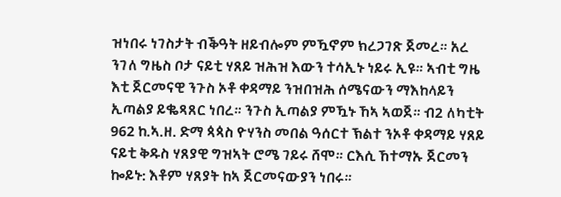ዝነበሩ ነገስታት ብቕዓት ዘይብሎም ምዃኖም ክረጋገጽ ጀመረ። አረ ንገለ ግዜስ ቦታ ናይቲ ሃጸይ ዝሕዝ እውን ተሳኢኑ ነይሩ ኢዩ። ኣብቲ ግዜ እቲ ጀርመናዊ ንጉስ ኦቶ ቀዳማይ ንዝበዝሕ ሰሜናውን ማእከላይን ኢጣልያ ይቈጻጸር ነበረ። ንጉስ ኢጣልያ ምዃኑ ኸኣ ኣወጀ። ብ2 ለካቲት 962 ከ.ኣ.ዘ. ድማ ጳጳስ ዮሃንስ መበል ዓሰርተ ኽልተ ንኦቶ ቀዳማይ ሃጸይ ናይቲ ቅዱስ ሃጸያዊ ግዝኣት ሮሜ ገይሩ ሸሞ። ርእሲ ኸተማኡ ጀርመን ኰይኑ: እቶም ሃጸያት ከኣ ጀርመናውያን ነበሩ።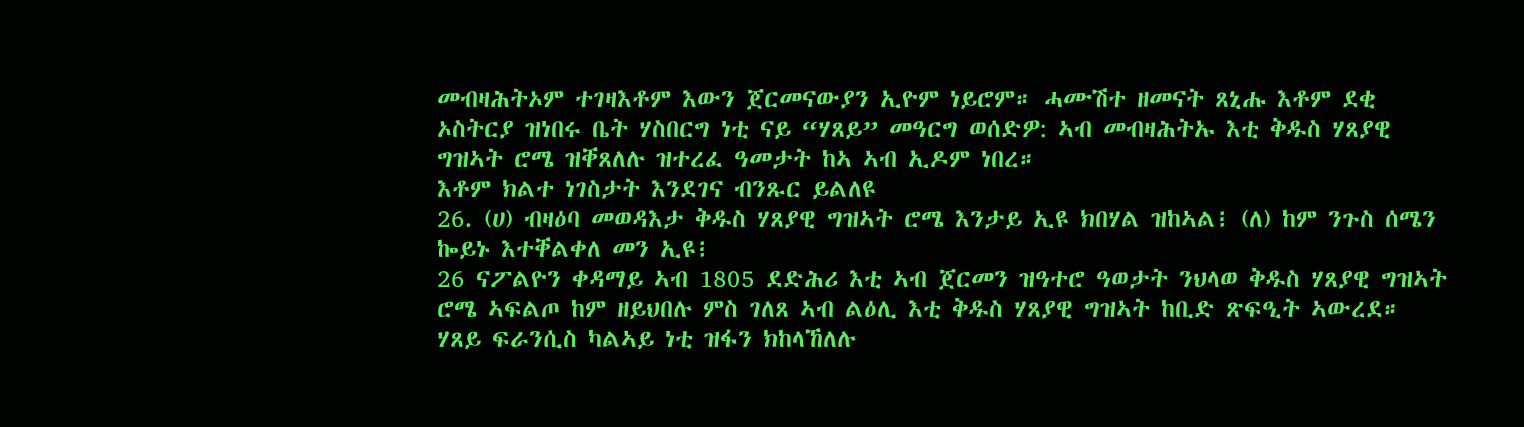መብዛሕትኦም ተገዛእቶም እውን ጀርመናውያን ኢዮም ነይሮም። ሓሙሽተ ዘመናት ጸኒሑ እቶም ደቂ ኦስትርያ ዝነበሩ ቤት ሃስበርግ ነቲ ናይ “ሃጸይ” መዓርግ ወሰድዎ: ኣብ መብዛሕትኡ እቲ ቅዱስ ሃጸያዊ ግዝኣት ሮሜ ዝቐጸለሉ ዝተረፈ ዓመታት ከኣ ኣብ ኢዶም ነበረ።
እቶም ክልተ ነገስታት እንደገና ብንጹር ይልለዩ
26. (ሀ) ብዛዕባ መወዳእታ ቅዱስ ሃጸያዊ ግዝኣት ሮሜ እንታይ ኢዩ ክበሃል ዝከኣል፧ (ለ) ከም ንጉስ ሰሜን ኰይኑ እተቐልቀለ መን ኢዩ፧
26 ናፖልዮን ቀዳማይ ኣብ 1805 ደድሕሪ እቲ ኣብ ጀርመን ዝዓተሮ ዓወታት ንህላወ ቅዱስ ሃጸያዊ ግዝኣት ሮሜ ኣፍልጦ ከም ዘይህበሉ ምስ ገለጸ ኣብ ልዕሊ እቲ ቅዱስ ሃጸያዊ ግዝኣት ከቢድ ጽፍዒት ኣውረደ። ሃጸይ ፍራንሲስ ካልኣይ ነቲ ዝፋን ክከላኸለሉ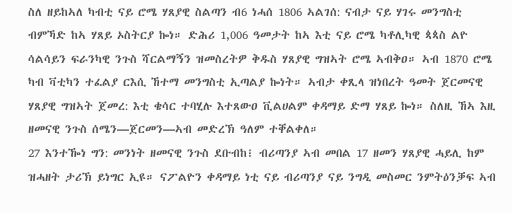ስለ ዘይከኣለ ካብቲ ናይ ሮሜ ሃጸያዊ ስልጣን ብ6 ነሓሰ 1806 ኣልገሰ: ናብታ ናይ ሃገሩ መንግስቲ ብምኻድ ከኣ ሃጸይ ኦስትርያ ኰነ። ድሕሪ 1,006 ዓመታት ከኣ እቲ ናይ ሮሜ ካቶሊካዊ ጳጳስ ልዮ ሳልሳይን ፍራንካዊ ንጉስ ሻርልማኝን ዝመስረትዎ ቅዱስ ሃጸያዊ ግዝኣት ሮሜ ኣብቅዐ። ኣብ 1870 ሮሜ ካብ ቫቲካን ተፈልያ ርእሲ ኸተማ መንግስቲ ኢጣልያ ኰነት። ኣብታ ቀጺላ ዝነበረት ዓመት ጀርመናዊ ሃጸያዊ ግዝኣት ጀመረ: እቲ ቄሳር ተባሂሉ እተጸውዐ ቪልሀልም ቀዳማይ ድማ ሃጸይ ኰነ። ስለዚ ኸኣ እዚ ዘመናዊ ንጉስ ሰሜን—ጀርመን—ኣብ መድረኽ ዓለም ተቐልቀለ።
27 እንተዀነ ግን: መንነት ዘመናዊ ንጉስ ደቡብከ፧ ብሪጣንያ ኣብ መበል 17 ዘመን ሃጸያዊ ሓይሊ ከም ዝሓዘት ታሪኽ ይነግር ኢዩ። ናፖልዮን ቀዳማይ ነቲ ናይ ብሪጣንያ ናይ ንግዲ መስመር ንምትዕንቓፍ ኣብ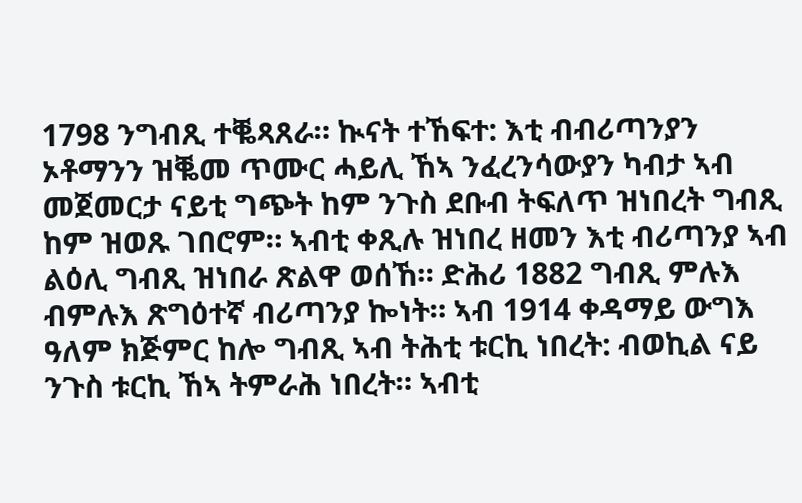1798 ንግብጺ ተቘጻጸራ። ኲናት ተኸፍተ: እቲ ብብሪጣንያን ኦቶማንን ዝቘመ ጥሙር ሓይሊ ኸኣ ንፈረንሳውያን ካብታ ኣብ መጀመርታ ናይቲ ግጭት ከም ንጉስ ደቡብ ትፍለጥ ዝነበረት ግብጺ ከም ዝወጹ ገበሮም። ኣብቲ ቀጺሉ ዝነበረ ዘመን እቲ ብሪጣንያ ኣብ ልዕሊ ግብጺ ዝነበራ ጽልዋ ወሰኸ። ድሕሪ 1882 ግብጺ ምሉእ ብምሉእ ጽግዕተኛ ብሪጣንያ ኰነት። ኣብ 1914 ቀዳማይ ውግእ ዓለም ክጅምር ከሎ ግብጺ ኣብ ትሕቲ ቱርኪ ነበረት: ብወኪል ናይ ንጉስ ቱርኪ ኸኣ ትምራሕ ነበረት። ኣብቲ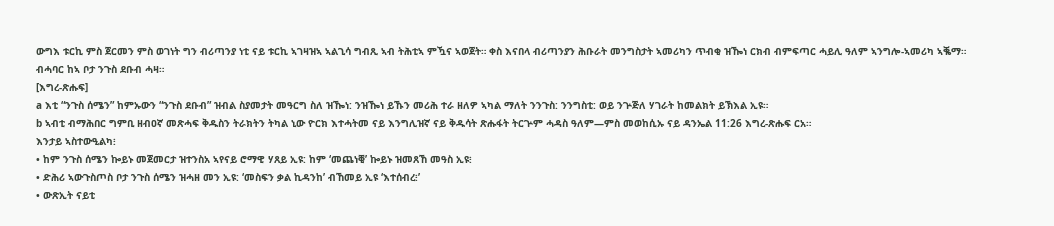ውግእ ቱርኪ ምስ ጀርመን ምስ ወገነት ግን ብሪጣንያ ነቲ ናይ ቱርኪ ኣገዛዝኣ ኣልጊሳ ግብጺ ኣብ ትሕቲኣ ምዃና ኣወጀት። ቀስ እናበላ ብሪጣንያን ሕቡራት መንግስታት ኣመሪካን ጥብቂ ዝዀነ ርክብ ብምፍጣር ሓይሊ ዓለም ኣንግሎ-ኣመሪካ ኣቘማ። ብሓባር ከኣ ቦታ ንጉስ ደቡብ ሓዛ።
[እግረ-ጽሑፍ]
a እቲ “ንጉስ ሰሜን” ከምኡውን “ንጉስ ደቡብ” ዝብል ስያመታት መዓርግ ስለ ዝዀነ: ንዝዀነ ይኹን መሪሕ ተራ ዘለዎ ኣካል ማለት ንንጉስ: ንንግስቲ: ወይ ንጕጅለ ሃገራት ከመልክት ይኽእል ኢዩ።
b ኣብቲ ብማሕበር ግምቢ ዘብዐኛ መጽሓፍ ቅዱስን ትራክትን ትካል ኒው ዮርክ እተሓትመ ናይ እንግሊዝኛ ናይ ቅዱሳት ጽሑፋት ትርጕም ሓዳስ ዓለም—ምስ መወከሲኡ ናይ ዳንኤል 11:26 እግረ-ጽሑፍ ርአ።
እንታይ ኣስተውዒልካ፧
• ከም ንጉስ ሰሜን ኰይኑ መጀመርታ ዝተንስአ ኣየናይ ሮማዊ ሃጸይ ኢዩ: ከም ‘መጨነቒ’ ኰይኑ ዝመጸኸ መዓስ ኢዩ፧
• ድሕሪ ኣውጉስጦስ ቦታ ንጉስ ሰሜን ዝሓዘ መን ኢዩ: ‘መስፍን ቃል ኪዳንከ’ ብኸመይ ኢዩ ‘እተሰብረ፧’
• ውጽኢት ናይቲ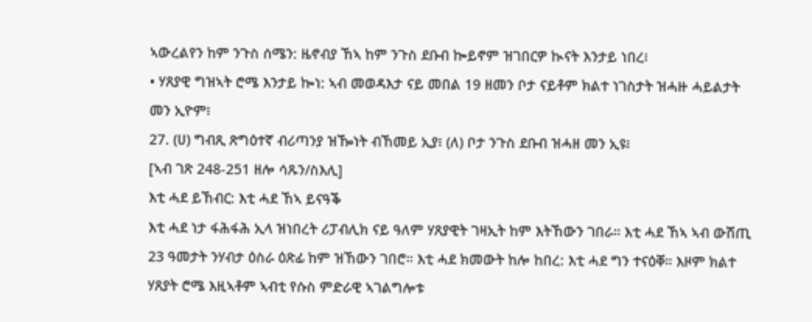ኣውረልየን ከም ንጉስ ሰሜን: ዜኖብያ ኸኣ ከም ንጉስ ደቡብ ኰይኖም ዝገበርዎ ኲናት እንታይ ነበረ፧
• ሃጸያዊ ግዝኣት ሮሜ እንታይ ኰነ: ኣብ መወዳእታ ናይ መበል 19 ዘመን ቦታ ናይቶም ክልተ ነገስታት ዝሓዙ ሓይልታት መን ኢዮም፧
27. (ሀ) ግብጺ ጽግዕተኛ ብሪጣንያ ዝዀነት ብኸመይ ኢያ፧ (ለ) ቦታ ንጉስ ደቡብ ዝሓዘ መን ኢዩ፧
[ኣብ ገጽ 248-251 ዘሎ ሳጹን/ስእሊ]
እቲ ሓደ ይኸብር: እቲ ሓደ ኸኣ ይናዓቕ
እቲ ሓደ ነታ ፋሕፋሕ ኢላ ዝነበረት ሪፓብሊክ ናይ ዓለም ሃጸያዊት ገዛኢት ከም እትኸውን ገበራ። እቲ ሓደ ኸኣ ኣብ ውሽጢ 23 ዓመታት ንሃብታ ዕስራ ዕጽፊ ከም ዝኸውን ገበሮ። እቲ ሓደ ክመውት ከሎ ከበረ: እቲ ሓደ ግን ተናዕቐ። እዞም ክልተ ሃጸያት ሮሜ እዚኣቶም ኣብቲ የሱስ ምድራዊ ኣገልግሎቱ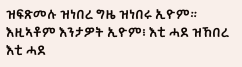ዝፍጽመሉ ዝነበረ ግዜ ዝነበሩ ኢዮም። እዚኣቶም እንታዎት ኢዮም፧ እቲ ሓደ ዝኸበረ እቲ ሓደ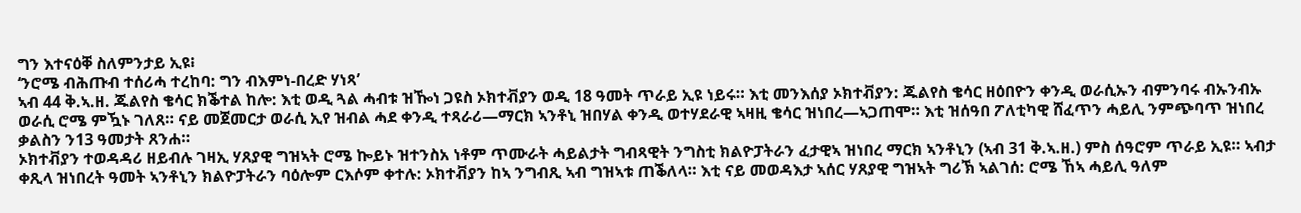ግን እተናዕቐ ስለምንታይ ኢዩ፧
‘ንሮሜ ብሕጡብ ተሰሪሓ ተረከባ: ግን ብእምነ-በረድ ሃነጻ’
ኣብ 44 ቅ.ኣ.ዘ. ጁልየስ ቄሳር ክቕተል ከሎ: እቲ ወዲ ጓል ሓብቱ ዝዀነ ጋዩስ ኦክተቭያን ወዲ 18 ዓመት ጥራይ ኢዩ ነይሩ። እቲ መንእሰያ ኦክተቭያን: ጁልየስ ቄሳር ዘዕበዮን ቀንዲ ወራሲኡን ብምንባሩ ብኡንብኡ ወራሲ ሮሜ ምዃኑ ገለጸ። ናይ መጀመርታ ወራሲ ኢየ ዝብል ሓደ ቀንዲ ተጻራሪ—ማርክ ኣንቶኒ ዝበሃል ቀንዲ ወተሃደራዊ ኣዛዚ ቄሳር ዝነበረ—ኣጋጠሞ። እቲ ዝሰዓበ ፖለቲካዊ ሸፈጥን ሓይሊ ንምጭባጥ ዝነበረ ቃልስን ን13 ዓመታት ጸንሐ።
ኦክተቭያን ተወዳዳሪ ዘይብሉ ገዛኢ ሃጸያዊ ግዝኣት ሮሜ ኰይኑ ዝተንስአ ነቶም ጥሙራት ሓይልታት ግብጻዊት ንግስቲ ክልዮፓትራን ፈታዊኣ ዝነበረ ማርክ ኣንቶኒን (ኣብ 31 ቅ.ኣ.ዘ.) ምስ ሰዓሮም ጥራይ ኢዩ። ኣብታ ቀጺላ ዝነበረት ዓመት ኣንቶኒን ክልዮፓትራን ባዕሎም ርእሶም ቀተሉ: ኦክተቭያን ከኣ ንግብጺ ኣብ ግዝኣቱ ጠቕለላ። እቲ ናይ መወዳእታ ኣሰር ሃጸያዊ ግዝኣት ግሪኽ ኣልገሰ: ሮሜ ኸኣ ሓይሊ ዓለም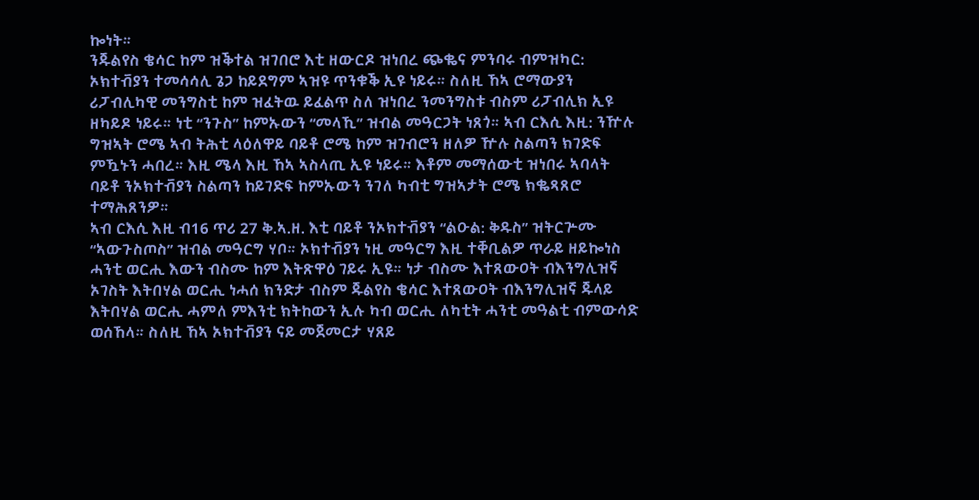ኰነት።
ንጁልየስ ቄሳር ከም ዝቕተል ዝገበሮ እቲ ዘውርዶ ዝነበረ ጭቈና ምንባሩ ብምዝካር: ኦክተቭያን ተመሳሳሊ ጌጋ ከይደግም ኣዝዩ ጥንቁቕ ኢዩ ነይሩ። ስለዚ ኸኣ ሮማውያን ሪፓብሊካዊ መንግስቲ ከም ዝፈትዉ ይፈልጥ ስለ ዝነበረ ንመንግስቱ ብስም ሪፓብሊክ ኢዩ ዘካይዶ ነይሩ። ነቲ “ንጉስ” ከምኡውን “መላኺ” ዝብል መዓርጋት ነጸጎ። ኣብ ርእሲ እዚ: ንዅሉ ግዝኣት ሮሜ ኣብ ትሕቲ ላዕለዋይ ባይቶ ሮሜ ከም ዝገብሮን ዘለዎ ዅሉ ስልጣን ክገድፍ ምዃኑን ሓበረ። እዚ ሜላ እዚ ኸኣ ኣስላጢ ኢዩ ነይሩ። እቶም መማሰውቲ ዝነበሩ ኣባላት ባይቶ ንኦክተቭያን ስልጣን ከይገድፍ ከምኡውን ንገለ ካብቲ ግዝኣታት ሮሜ ክቈጻጸሮ ተማሕጸንዎ።
ኣብ ርእሲ እዚ ብ16 ጥሪ 27 ቅ.ኣ.ዘ. እቲ ባይቶ ንኦክተቭያን “ልዑል: ቅዱስ” ዝትርጕሙ “ኣውጉስጦስ” ዝብል መዓርግ ሃቦ። ኦክተቭያን ነዚ መዓርግ እዚ ተቐቢልዎ ጥራይ ዘይኰነስ ሓንቲ ወርሒ እውን ብስሙ ከም እትጽዋዕ ገይሩ ኢዩ። ነታ ብስሙ እተጸውዐት ብእንግሊዝኛ ኦገስት እትበሃል ወርሒ ነሓሰ ክንድታ ብስም ጁልየስ ቄሳር እተጸውዐት ብእንግሊዝኛ ጁላይ እትበሃል ወርሒ ሓምለ ምእንቲ ክትከውን ኢሉ ካብ ወርሒ ለካቲት ሓንቲ መዓልቲ ብምውሳድ ወሰኸላ። ስለዚ ኸኣ ኦክተቭያን ናይ መጀመርታ ሃጸይ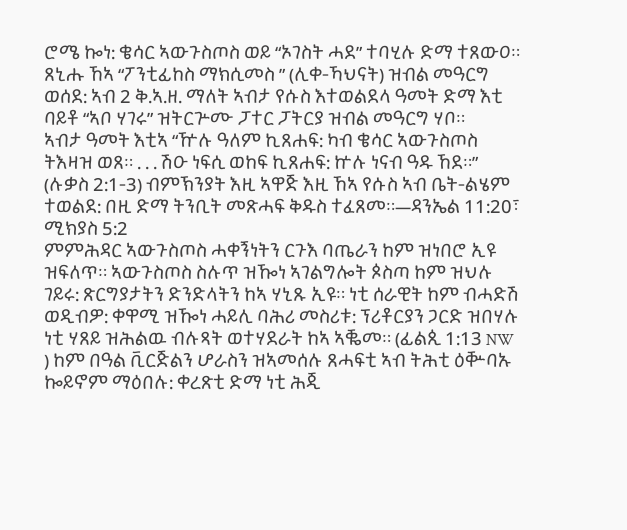ሮሜ ኰነ: ቄሳር ኣውጉስጦስ ወይ “ኦገስት ሓደ” ተባሂሉ ድማ ተጸውዐ። ጸኒሑ ኸኣ “ፖንቲፊከስ ማክሲመስ ” (ሊቀ-ኻህናት) ዝብል መዓርግ ወሰደ: ኣብ 2 ቅ.ኣ.ዘ. ማለት ኣብታ የሱስ እተወልደላ ዓመት ድማ እቲ ባይቶ “ኣቦ ሃገሩ” ዝትርጕሙ ፓተር ፓትርያ ዝብል መዓርግ ሃቦ።
ኣብታ ዓመት እቲኣ “ዅሉ ዓለም ኪጸሐፍ: ካብ ቄሳር ኣውጉስጦስ ትእዛዝ ወጸ። . . . ሽዑ ነፍሲ ወከፍ ኪጸሐፍ: ኵሉ ነናብ ዓዱ ኸደ።” (ሉቃስ 2:1-3) ብምኽንያት እዚ ኣዋጅ እዚ ኸኣ የሱስ ኣብ ቤት-ልሄም ተወልደ: በዚ ድማ ትንቢት መጽሓፍ ቅዱስ ተፈጸመ።—ዳንኤል 11:20፣ ሚክያስ 5:2
ምምሕዳር ኣውጉስጦስ ሓቀኝነትን ርጉእ ባጤራን ከም ዝነበሮ ኢዩ ዝፍለጥ። ኣውጉስጦስ ስሉጥ ዝዀነ ኣገልግሎት ጶስጣ ከም ዝህሉ ገይሩ: ጽርግያታትን ድንድላትን ከኣ ሃኒጹ ኢዩ። ነቲ ሰራዊት ከም ብሓድሽ ወዲብዎ: ቀዋሚ ዝዀነ ሓይሊ ባሕሪ መስሪቱ: ፕሪቶርያን ጋርድ ዝበሃሉ ነቲ ሃጸይ ዝሕልዉ ብሉጻት ወተሃደራት ከኣ ኣቘመ። (ፊልጲ 1:13 NW ) ከም በዓል ቪርጅልን ሆራስን ዝኣመሰሉ ጸሓፍቲ ኣብ ትሕቲ ዕቝባኡ ኰይኖም ማዕበሉ: ቀረጽቲ ድማ ነቲ ሕጂ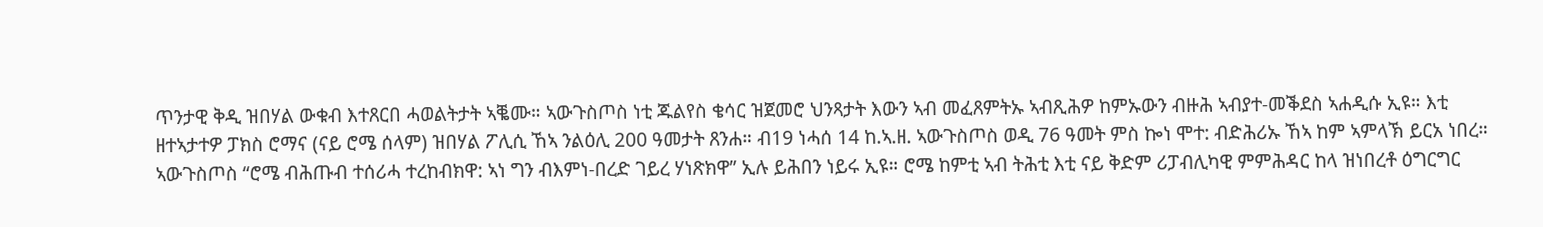ጥንታዊ ቅዲ ዝበሃል ውቁብ እተጸርበ ሓወልትታት ኣቘሙ። ኣውጉስጦስ ነቲ ጁልየስ ቄሳር ዝጀመሮ ህንጻታት እውን ኣብ መፈጸምትኡ ኣብጺሕዎ ከምኡውን ብዙሕ ኣብያተ-መቕደስ ኣሐዲሱ ኢዩ። እቲ ዘተኣታተዎ ፓክስ ሮማና (ናይ ሮሜ ሰላም) ዝበሃል ፖሊሲ ኸኣ ንልዕሊ 200 ዓመታት ጸንሐ። ብ19 ነሓሰ 14 ከ.ኣ.ዘ. ኣውጉስጦስ ወዲ 76 ዓመት ምስ ኰነ ሞተ: ብድሕሪኡ ኸኣ ከም ኣምላኽ ይርአ ነበረ።
ኣውጉስጦስ “ሮሜ ብሕጡብ ተሰሪሓ ተረከብክዋ: ኣነ ግን ብእምነ-በረድ ገይረ ሃነጽክዋ” ኢሉ ይሕበን ነይሩ ኢዩ። ሮሜ ከምቲ ኣብ ትሕቲ እቲ ናይ ቅድም ሪፓብሊካዊ ምምሕዳር ከላ ዝነበረቶ ዕግርግር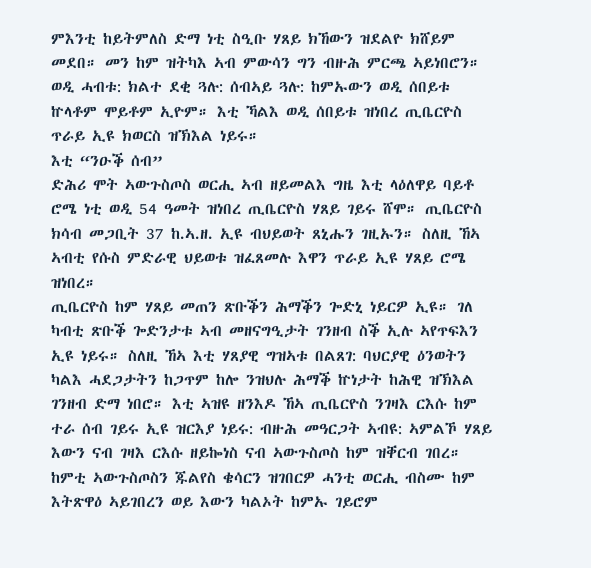ምእንቲ ከይትምለስ ድማ ነቲ ስዒቡ ሃጸይ ክኸውን ዝደልዮ ክሸይም መደበ። መን ከም ዝትካእ ኣብ ምውሳን ግን ብዙሕ ምርጫ ኣይነበሮን። ወዲ ሓብቱ: ክልተ ደቂ ጓሉ: ሰብኣይ ጓሉ: ከምኡውን ወዲ ሰበይቱ ኵላቶም ሞይቶም ኢዮም። እቲ ኻልእ ወዲ ሰበይቱ ዝነበረ ጢቤርዮስ ጥራይ ኢዩ ክወርስ ዝኽእል ነይሩ።
እቲ “ንዑቕ ሰብ”
ድሕሪ ሞት ኣውጉስጦስ ወርሒ ኣብ ዘይመልእ ግዜ እቲ ላዕለዋይ ባይቶ ሮሜ ነቲ ወዲ 54 ዓመት ዝነበረ ጢቤርዮስ ሃጸይ ገይሩ ሸሞ። ጢቤርዮስ ክሳብ መጋቢት 37 ከ.ኣ.ዘ. ኢዩ ብህይወት ጸኒሑን ገዚኡን። ስለዚ ኸኣ ኣብቲ የሱስ ምድራዊ ህይወቱ ዝፈጸመሉ እዋን ጥራይ ኢዩ ሃጸይ ሮሜ ዝነበረ።
ጢቤርዮስ ከም ሃጸይ መጠን ጽቡቕን ሕማቕን ጐድኒ ነይርዎ ኢዩ። ገለ ካብቲ ጽቡቕ ጐድንታቱ ኣብ መዘናግዒታት ገንዘብ ስቕ ኢሉ ኣየጥፍእን ኢዩ ነይሩ። ስለዚ ኸኣ እቲ ሃጸያዊ ግዝኣቱ በልጸገ: ባህርያዊ ዕንወትን ካልእ ሓደጋታትን ከጋጥም ከሎ ንዝህሉ ሕማቕ ኵነታት ከሕዊ ዝኽእል ገንዘብ ድማ ነበሮ። እቲ ኣዝዩ ዘንእዶ ኸኣ ጢቤርዮስ ንገዛእ ርእሱ ከም ተራ ሰብ ገይሩ ኢዩ ዝርእያ ነይሩ: ብዙሕ መዓርጋት ኣብዩ: ኣምልኾ ሃጸይ እውን ናብ ገዛእ ርእሱ ዘይኰነስ ናብ ኣውጉስጦስ ከም ዝቐርብ ገበረ። ከምቲ ኣውጉስጦስን ጁልየስ ቄሳርን ዝገበርዎ ሓንቲ ወርሒ ብስሙ ከም እትጽዋዕ ኣይገበረን ወይ እውን ካልኦት ከምኡ ገይሮም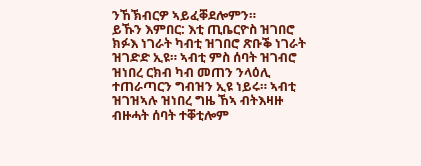ንኸኽብርዎ ኣይፈቐደሎምን።
ይኹን እምበር: እቲ ጢቤርዮስ ዝገበሮ ክፉእ ነገራት ካብቲ ዝገበሮ ጽቡቕ ነገራት ዝገድድ ኢዩ። ኣብቲ ምስ ሰባት ዝገብሮ ዝነበረ ርክብ ካብ መጠን ንላዕሊ ተጠራጣርን ግብዝን ኢዩ ነይሩ። ኣብቲ ዝገዝኣሉ ዝነበረ ግዜ ኸኣ ብትእዛዙ ብዙሓት ሰባት ተቐቲሎም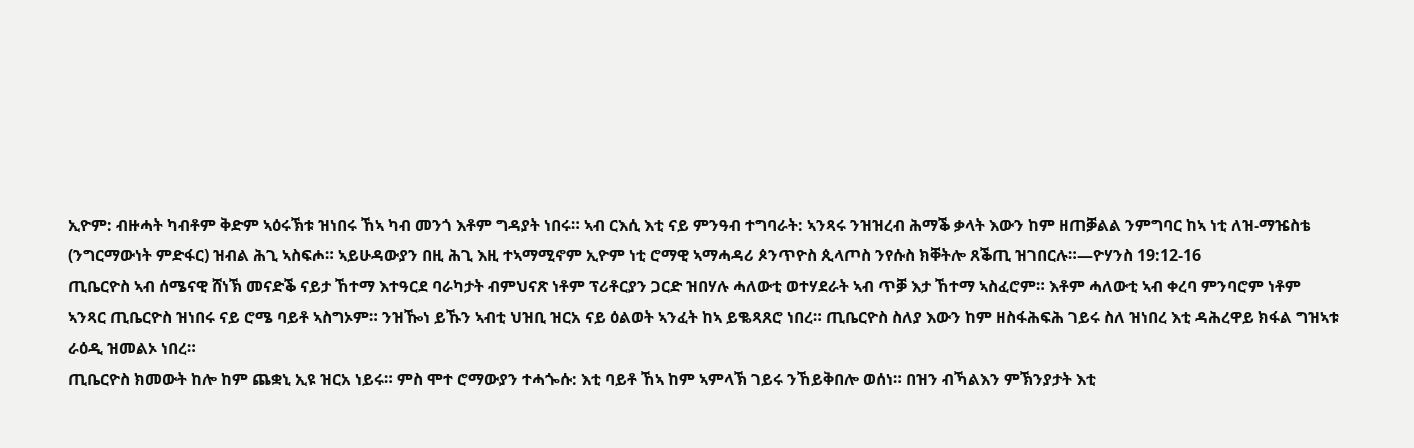ኢዮም: ብዙሓት ካብቶም ቅድም ኣዕሩኽቱ ዝነበሩ ኸኣ ካብ መንጎ እቶም ግዳያት ነበሩ። ኣብ ርእሲ እቲ ናይ ምንዓብ ተግባራት: ኣንጻሩ ንዝዝረብ ሕማቕ ቃላት እውን ከም ዘጠቓልል ንምግባር ከኣ ነቲ ለዝ-ማዤስቴ (ንግርማውነት ምድፋር) ዝብል ሕጊ ኣስፍሖ። ኣይሁዳውያን በዚ ሕጊ እዚ ተኣማሚኖም ኢዮም ነቲ ሮማዊ ኣማሓዳሪ ጶንጥዮስ ጲላጦስ ንየሱስ ክቐትሎ ጸቕጢ ዝገበርሉ።—ዮሃንስ 19:12-16
ጢቤርዮስ ኣብ ሰሜናዊ ሸነኽ መናድቕ ናይታ ኸተማ እተዓርደ ባራካታት ብምህናጽ ነቶም ፕሪቶርያን ጋርድ ዝበሃሉ ሓለውቲ ወተሃደራት ኣብ ጥቓ እታ ኸተማ ኣስፈሮም። እቶም ሓለውቲ ኣብ ቀረባ ምንባሮም ነቶም ኣንጻር ጢቤርዮስ ዝነበሩ ናይ ሮሜ ባይቶ ኣስግኦም። ንዝዀነ ይኹን ኣብቲ ህዝቢ ዝርአ ናይ ዕልወት ኣንፈት ከኣ ይቈጻጸሮ ነበረ። ጢቤርዮስ ስለያ እውን ከም ዘስፋሕፍሕ ገይሩ ስለ ዝነበረ እቲ ዳሕረዋይ ክፋል ግዝኣቱ ራዕዲ ዝመልኦ ነበረ።
ጢቤርዮስ ክመውት ከሎ ከም ጨቋኒ ኢዩ ዝርአ ነይሩ። ምስ ሞተ ሮማውያን ተሓጐሱ: እቲ ባይቶ ኸኣ ከም ኣምላኽ ገይሩ ንኸይቅበሎ ወሰነ። በዝን ብኻልእን ምኽንያታት እቲ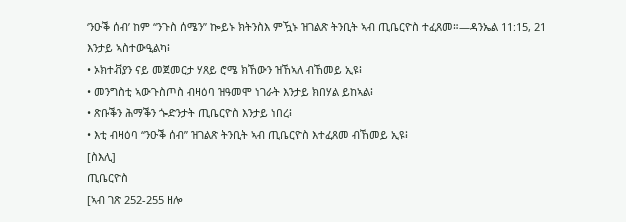‘ንዑቕ ሰብ’ ከም “ንጉስ ሰሜን” ኰይኑ ክትንስእ ምዃኑ ዝገልጽ ትንቢት ኣብ ጢቤርዮስ ተፈጸመ።—ዳንኤል 11:15, 21
እንታይ ኣስተውዒልካ፧
• ኦክተቭያን ናይ መጀመርታ ሃጸይ ሮሜ ክኸውን ዝኸኣለ ብኸመይ ኢዩ፧
• መንግስቲ ኣውጉስጦስ ብዛዕባ ዝዓመሞ ነገራት እንታይ ክበሃል ይከኣል፧
• ጽቡቕን ሕማቕን ጐድንታት ጢቤርዮስ እንታይ ነበረ፧
• እቲ ብዛዕባ “ንዑቕ ሰብ” ዝገልጽ ትንቢት ኣብ ጢቤርዮስ እተፈጸመ ብኸመይ ኢዩ፧
[ስእሊ]
ጢቤርዮስ
[ኣብ ገጽ 252-255 ዘሎ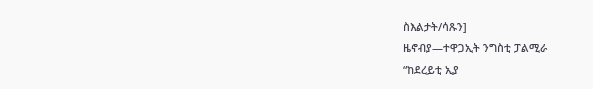ስእልታት/ሳጹን]
ዜኖብያ—ተዋጋኢት ንግስቲ ፓልሚራ
“ከደረይቲ ኢያ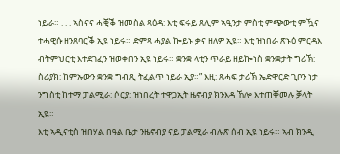ነይራ። . . . ኣስናና ሓቒቕ ዝመስል ጻዕዳ: እቲ ፍሩይ ጸሊም ኣዒንታ ምስቲ ምጭውቲ ምዃና ተሓዊሱ ዘንጸባርቕ ኢዩ ነይሩ። ድምጻ ሓያል ኰይኑ ቃና ዘለዎ ኢዩ። እቲ ዝነበራ ጽኑዕ ምርዳእ ብትምህርቲ እተደገፈን ዝወቀበን ኢዩ ነይሩ። ቋንቋ ላቲን ጥራይ ዘይኰነስ ቋንቋታት ግሪኽ: ስሪያክ: ከምኡውን ቋንቋ ግብጺ ትፈልጥ ነይራ ኢያ።” እዚ: ጸሓፍ ታሪኽ ኤድዋርድ ጊቦን ነታ ንግስቲ ከተማ ፓልሚራ: ሶርያ: ዝነበረት ተዋጋኢት ዜኖብያ ክንእዳ ኸሎ እተጠቐመሉ ቓላት ኢዩ።
እቲ ኣዲናቲስ ዝበሃል በዓል ቤታ ንዜኖብያ ናይ ፓልሚራ ብሉጽ ሰብ ኢዩ ነይሩ። ኣብ ክንዲ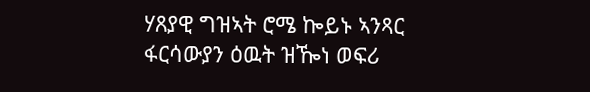ሃጸያዊ ግዝኣት ሮሜ ኰይኑ ኣንጻር ፋርሳውያን ዕዉት ዝዀነ ወፍሪ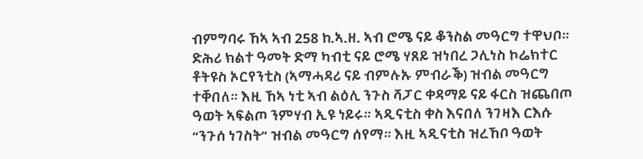ብምግባሩ ኸኣ ኣብ 258 ከ.ኣ.ዘ. ኣብ ሮሜ ናይ ቆንስል መዓርግ ተዋህቦ። ድሕሪ ክልተ ዓመት ድማ ካብቲ ናይ ሮሜ ሃጸይ ዝነበረ ጋሊነስ ኮሬክተር ቶትዩስ ኦርየንቲስ (ኣማሓዳሪ ናይ ብምሉኡ ምብራቕ) ዝብል መዓርግ ተቐበለ። እዚ ኸኣ ነቲ ኣብ ልዕሊ ንጉስ ሻፓር ቀዳማይ ናይ ፋርስ ዝጨበጦ ዓወት ኣፍልጦ ንምሃብ ኢዩ ነይሩ። ኣዲናቲስ ቀስ እናበለ ንገዛእ ርእሱ “ንጉሰ ነገስት” ዝብል መዓርግ ሰየማ። እዚ ኣዲናቲስ ዝረኸቦ ዓወት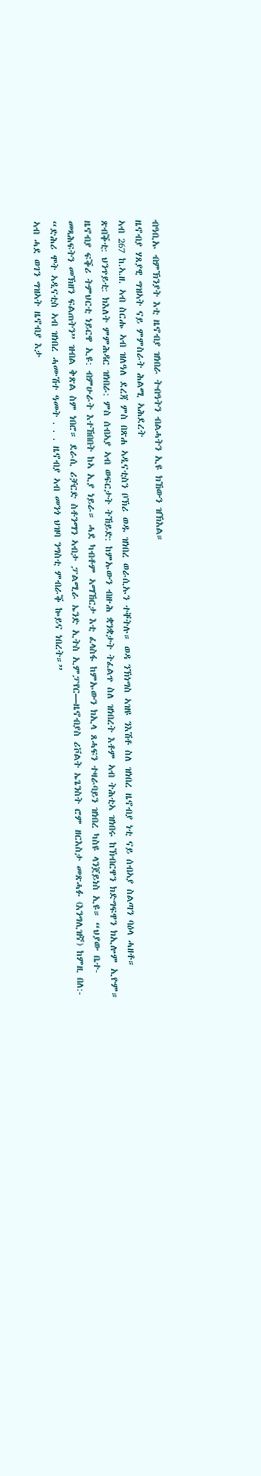ብዓቢኡ ብምኽንያት እቲ ዜኖብያ ዝነበራ ትብዓትን ብልሓትን ኢዩ ክኸውን ዝኽእል።
ዜኖብያ ሃጸያዊ ግዝኣት ናይ ምምስራት ሕልሚ ኣሕደረት
ኣብ 267 ከ.ኣ.ዘ. ኣብ ስርሑ ኣብ ዝለዓለ ደረጃ ምስ በጽሐ ኣዲናቲስን ቦኽሪ ወዱ ዝነበረ ወራሲኡን ተቐትሉ። ወዳ ንኽነግስ ኣዝዩ ንእሽቶ ስለ ዝነበረ ዜኖብያ ነቲ ናይ ሰብኣያ ስልጣን ባዕላ ሓዘቶ። ጽብቕቲ: ህንጥይቲ: ክእለት ምምሕዳር ዝነበራ: ምስ ሰብኣያ ኣብ ወፍርታት ትኸይድ: ከምኡውን ብዙሕ ቋንቋታት ትፈልጥ ስለ ዝነበረት እቶም ኣብ ትሕቲኣ ዝነበሩ ከኽብርዋን ክድግፍዋን ክኢሎም ኢዮም። ዜኖብያ ፍቕሪ ትምህርቲ ነይርዋ ኢዩ: ብምሁራት እተኸበበት ከኣ ኢያ ነይራ። ሓደ ካብቶም ኣማኸርታ እቲ ፈላስፋ ከምኡውን ክኢላ ጸሓፍን ተዛራባይን ዝነበረ ካስዩ ላንጀይነስ ኢዩ። “ህያው ቤተ-መጻሕፍትን መኽዘን ፍልጠትን” ዝብል ቅጽል ስም ነበሮ። ደራሲ ሪቻርድ ስቶንማን ኣብታ ፓልሚራ ኤንድ ኢትስ ኢምፓየር—ዜኖብያስ ሪቮልት ኤጌንስት ሮም ዘርእስታ መጽሓፉ (እንግሊዝኛ) ከምዚ በለ:- “ድሕሪ ሞት ኣዲናቲስ ኣብ ዝነበረ ሓሙሽተ ዓመት . . . ዜኖብያ ኣብ መንጎ ህዝባ ንግስቲ ምብራቕ ኰይና ነበረት።”
ኣብ ሓደ ወገን ግዝኣት ዜኖብያ እታ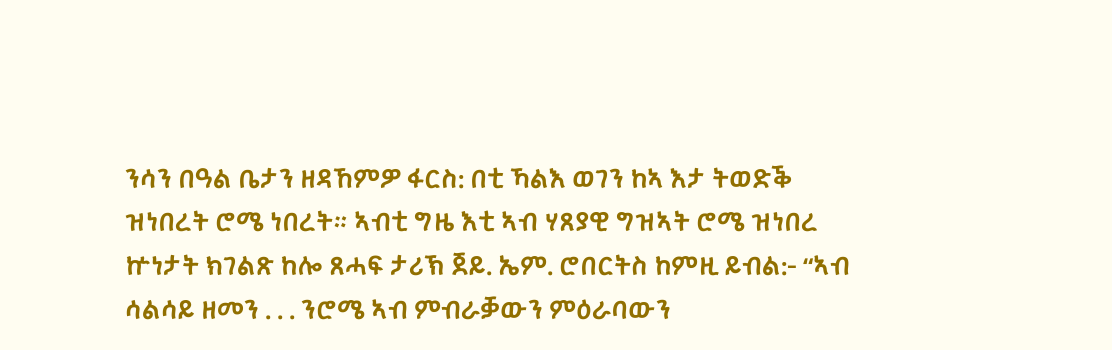ንሳን በዓል ቤታን ዘዳኸምዎ ፋርስ: በቲ ኻልእ ወገን ከኣ እታ ትወድቕ ዝነበረት ሮሜ ነበረት። ኣብቲ ግዜ እቲ ኣብ ሃጸያዊ ግዝኣት ሮሜ ዝነበረ ኵነታት ክገልጽ ከሎ ጸሓፍ ታሪኽ ጀይ. ኤም. ሮበርትስ ከምዚ ይብል:- “ኣብ ሳልሳይ ዘመን . . . ንሮሜ ኣብ ምብራቓውን ምዕራባውን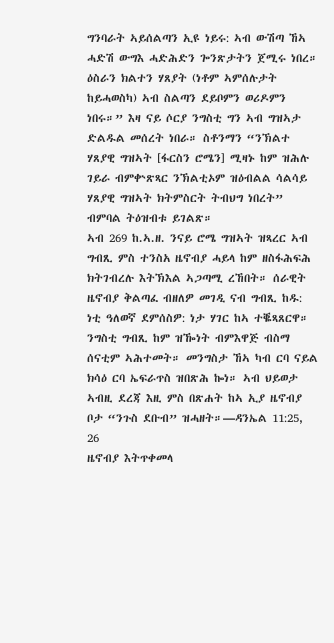ግንባራት ኣይሰልጣን ኢዩ ነይሩ: ኣብ ውሽጣ ኸኣ ሓድሽ ውግእ ሓድሕድን ጐንጽታትን ጀሚሩ ነበረ። ዕስራን ክልተን ሃጸያት (ነቶም ኣምሰሉታት ከይሓወስካ) ኣብ ስልጣን ደይቦምን ወሪዶምን ነበሩ።” እዛ ናይ ሶርያ ንግስቲ ግን ኣብ ግዝኣታ ድልዱል መሰረት ነበራ። ስቶንማን “ንኽልተ ሃጸያዊ ግዝኣት [ፋርስን ሮሜን] ሚዛኑ ከም ዝሕሉ ገይራ ብምቍጽጻር ንኽልቲኦም ዝዕብልል ሳልሳይ ሃጸያዊ ግዝኣት ክትምስርት ትብህግ ነበረት” ብምባል ትዕዝብቱ ይገልጽ።
ኣብ 269 ከ.ኣ.ዘ. ንናይ ሮሜ ግዝኣት ዝጻረር ኣብ ግብጺ ምስ ተንስአ ዜኖብያ ሓይላ ከም ዘስፋሕፍሕ ክትገብረሉ እትኽእል ኣጋጣሚ ረኸበት። ሰራዊት ዜኖብያ ቅልጣፈ ብዘለዎ መገዲ ናብ ግብጺ ከዱ: ነቲ ዓለወኛ ደምሰስዎ: ነታ ሃገር ከኣ ተቘጻጸርዋ። ንግስቲ ግብጺ ከም ዝዀነት ብምእዋጅ ብስማ ሰናቲም ኣሕተመት። መንግስታ ኸኣ ካብ ርባ ናይል ክሳዕ ርባ ኤፍራጥስ ዝበጽሕ ኰነ። ኣብ ህይወታ ኣብዚ ደረጃ እዚ ምስ በጽሐት ከኣ ኢያ ዜኖብያ ቦታ “ንጉስ ደቡብ” ዝሓዘት።—ዳንኤል 11:25, 26
ዜኖብያ እትጥቀመላ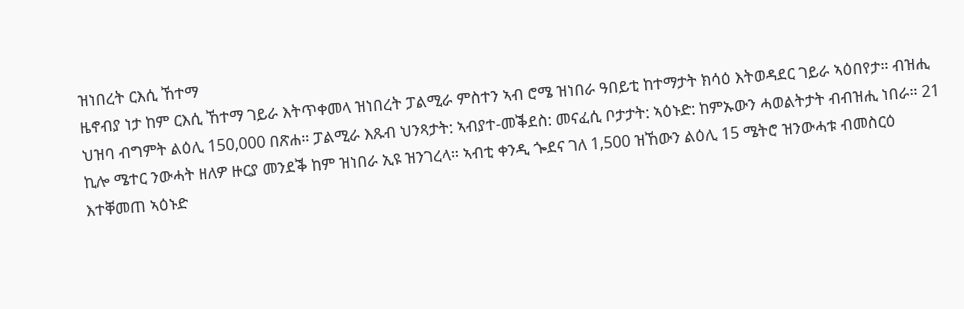ዝነበረት ርእሲ ኸተማ
ዜኖብያ ነታ ከም ርእሲ ኸተማ ገይራ እትጥቀመላ ዝነበረት ፓልሚራ ምስተን ኣብ ሮሜ ዝነበራ ዓበይቲ ከተማታት ክሳዕ እትወዳደር ገይራ ኣዕበየታ። ብዝሒ ህዝባ ብግምት ልዕሊ 150,000 በጽሐ። ፓልሚራ እጹብ ህንጻታት: ኣብያተ-መቕደስ: መናፈሲ ቦታታት: ኣዕኑድ: ከምኡውን ሓወልትታት ብብዝሒ ነበራ። 21 ኪሎ ሜተር ንውሓት ዘለዎ ዙርያ መንደቕ ከም ዝነበራ ኢዩ ዝንገረላ። ኣብቲ ቀንዲ ጐደና ገለ 1,500 ዝኸውን ልዕሊ 15 ሜትሮ ዝንውሓቱ ብመስርዕ እተቐመጠ ኣዕኑድ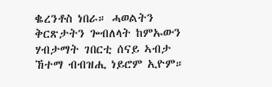ቈረንቶስ ነበራ። ሓወልትን ቅርጽታትን ጐብለላት ከምኡውን ሃብታማት ገበርቲ ሰናይ ኣብታ ኸተማ ብብዝሒ ነይሮም ኢዮም።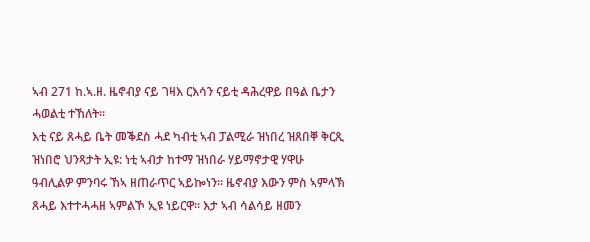ኣብ 271 ከ.ኣ.ዘ. ዜኖብያ ናይ ገዛእ ርእሳን ናይቲ ዳሕረዋይ በዓል ቤታን ሓወልቲ ተኸለት።
እቲ ናይ ጸሓይ ቤት መቕደስ ሓደ ካብቲ ኣብ ፓልሚራ ዝነበረ ዝጸበቐ ቅርጺ ዝነበሮ ህንጻታት ኢዩ: ነቲ ኣብታ ከተማ ዝነበራ ሃይማኖታዊ ሃዋሁ ዓብሊልዎ ምንባሩ ኸኣ ዘጠራጥር ኣይኰነን። ዜኖብያ እውን ምስ ኣምላኽ ጸሓይ እተተሓሓዘ ኣምልኾ ኢዩ ነይርዋ። እታ ኣብ ሳልሳይ ዘመን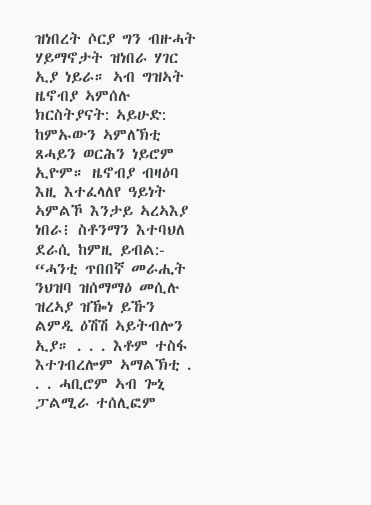ዝነበረት ሶርያ ግን ብዙሓት ሃይማኖታት ዝነበራ ሃገር ኢያ ነይራ። ኣብ ግዝኣት ዜኖብያ ኣምሰሉ ክርስትያናት: ኣይሁድ: ከምኡውን ኣምለኽቲ ጸሓይን ወርሕን ነይሮም ኢዮም። ዜኖብያ ብዛዕባ እዚ እተፈላለየ ዓይነት ኣምልኾ እንታይ ኣረኣእያ ነበራ፧ ስቶንማን እተባህለ ደራሲ ከምዚ ይብል:- “ሓንቲ ጥበበኛ መራሒት ንህዝባ ዝሰማማዕ መሲሉ ዝረኣያ ዝዀነ ይኹን ልምዲ ዕሽሽ ኣይትብሎን ኢያ። . . . እቶም ተስፋ እተገብረሎም ኣማልኽቲ . . . ሓቢሮም ኣብ ጐኒ ፓልሚራ ተሰሊፎም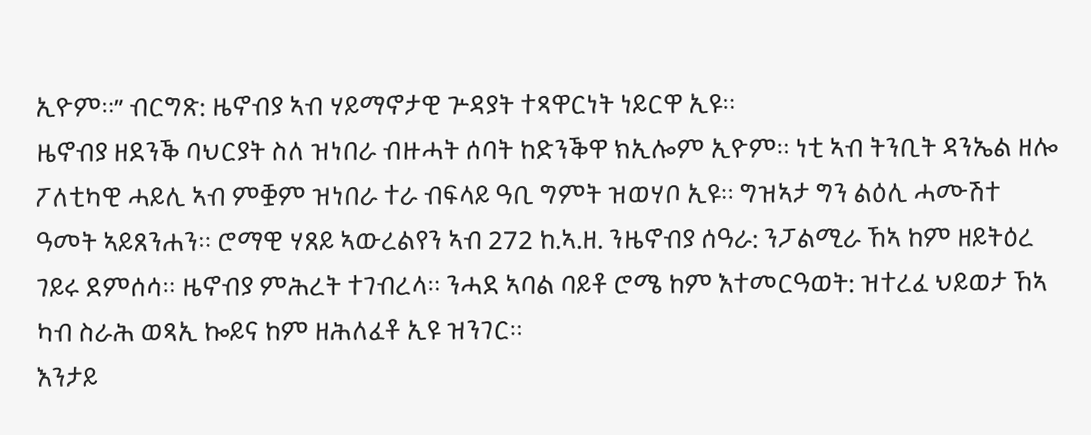ኢዮም።” ብርግጽ: ዜኖብያ ኣብ ሃይማኖታዊ ጕዳያት ተጻዋርነት ነይርዋ ኢዩ።
ዜኖብያ ዘደንቕ ባህርያት ስለ ዝነበራ ብዙሓት ሰባት ከድንቕዋ ክኢሎም ኢዮም። ነቲ ኣብ ትንቢት ዳንኤል ዘሎ ፖለቲካዊ ሓይሊ ኣብ ምቛም ዝነበራ ተራ ብፍላይ ዓቢ ግምት ዝወሃቦ ኢዩ። ግዝኣታ ግን ልዕሊ ሓሙሽተ ዓመት ኣይጸንሐን። ሮማዊ ሃጸይ ኣውረልየን ኣብ 272 ከ.ኣ.ዘ. ንዜኖብያ ሰዓራ: ንፓልሚራ ኸኣ ከም ዘይትዕረ ገይሩ ደምሰሳ። ዜኖብያ ምሕረት ተገብረላ። ንሓደ ኣባል ባይቶ ሮሜ ከም እተመርዓወት: ዝተረፈ ህይወታ ኸኣ ካብ ስራሕ ወጻኢ ኰይና ከም ዘሕለፈቶ ኢዩ ዝንገር።
እንታይ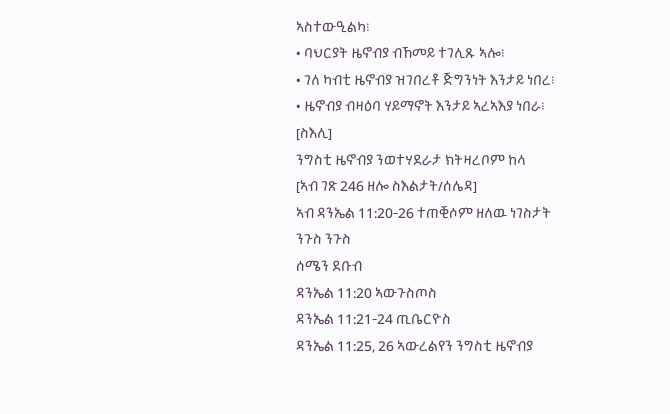ኣስተውዒልካ፧
• ባህርያት ዜኖብያ ብኸመይ ተገሊጹ ኣሎ፧
• ገለ ካብቲ ዜኖብያ ዝገበረቶ ጅግንነት እንታይ ነበረ፧
• ዜኖብያ ብዛዕባ ሃይማኖት እንታይ ኣረኣእያ ነበራ፧
[ስእሊ]
ንግስቲ ዜኖብያ ንወተሃደራታ ክትዛረቦም ከላ
[ኣብ ገጽ 246 ዘሎ ስእልታት/ሰሌዳ]
ኣብ ዳንኤል 11:20-26 ተጠቒሶም ዘለዉ ነገስታት
ንጉስ ንጉስ
ሰሜን ደቡብ
ዳንኤል 11:20 ኣውጉስጦስ
ዳንኤል 11:21-24 ጢቤርዮስ
ዳንኤል 11:25, 26 ኣውረልየን ንግስቲ ዜኖብያ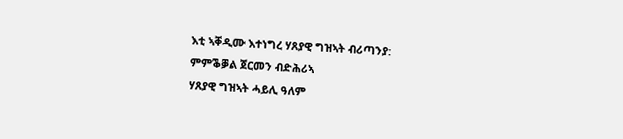እቲ ኣቐዲሙ እተነግረ ሃጸያዊ ግዝኣት ብሪጣንያ:
ምምቕቓል ጀርመን ብድሕሪኣ
ሃጸያዊ ግዝኣት ሓይሊ ዓለም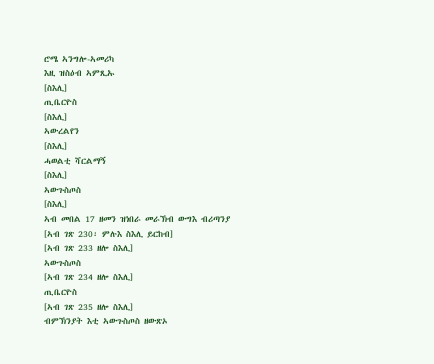ሮሜ ኣንግሎ-ኣመሪካ
እዚ ዝስዕብ ኣምጺኡ
[ስእሊ]
ጢቤርዮስ
[ስእሊ]
ኣውረልየን
[ስእሊ]
ሓወልቲ ሻርልማኝ
[ስእሊ]
ኣውጉስጦስ
[ስእሊ]
ኣብ መበል 17 ዘመን ዝነበራ መራኽብ ውግእ ብሪጣንያ
[ኣብ ገጽ 230፡ ምሉእ ስእሊ ይርከብ]
[ኣብ ገጽ 233 ዘሎ ስእሊ]
ኣውጉስጦስ
[ኣብ ገጽ 234 ዘሎ ስእሊ]
ጢቤርዮስ
[ኣብ ገጽ 235 ዘሎ ስእሊ]
ብምኽንያት እቲ ኣውጉስጦስ ዘውጽኦ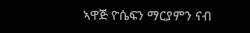ኣዋጅ ዮሴፍን ማርያምን ናብ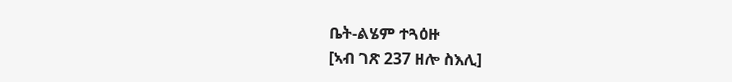ቤት-ልሄም ተጓዕዙ
[ኣብ ገጽ 237 ዘሎ ስእሊ]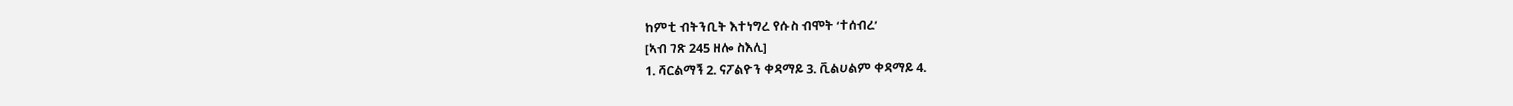ከምቲ ብትንቢት እተነግረ የሱስ ብሞት ‘ተሰብረ’
[ኣብ ገጽ 245 ዘሎ ስእሊ]
1. ሻርልማኝ 2. ናፖልዮን ቀዳማይ 3. ቪልሀልም ቀዳማይ 4.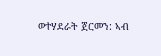ወተሃደራት ጀርመን: ኣብ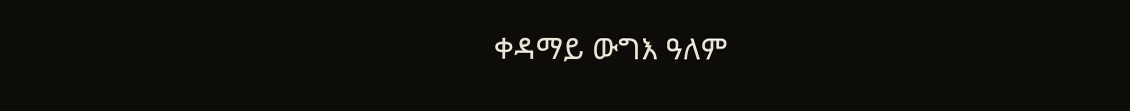ቀዳማይ ውግእ ዓለም